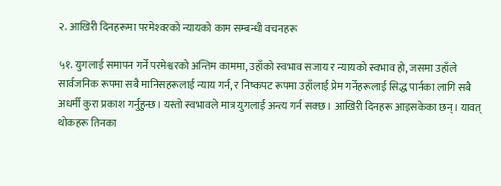२. आखिरी दिनहरूमा परमेश्‍वरको न्यायको काम सम्बन्धी वचनहरू

५१. युगलाई समापन गर्ने परमेश्वरको अन्तिम काममा, उहाँको स्वभाव सजाय र न्यायको स्वभाव हो, जसमा उहाँले सार्वजनिक रूपमा सबै मानिसहरूलाई न्याय गर्न, र निष्कपट रूपमा उहाँलाई प्रेम गर्नेहरूलाई सिद्ध पार्नका लागि सबै अधर्मी कुरा प्रकाश गर्नुहुन्छ। यस्तो स्वभावले मात्र युगलाई अन्त्य गर्न सक्छ। आखिरी दिनहरू आइसकेका छन्। यावत् थोकहरू तिनका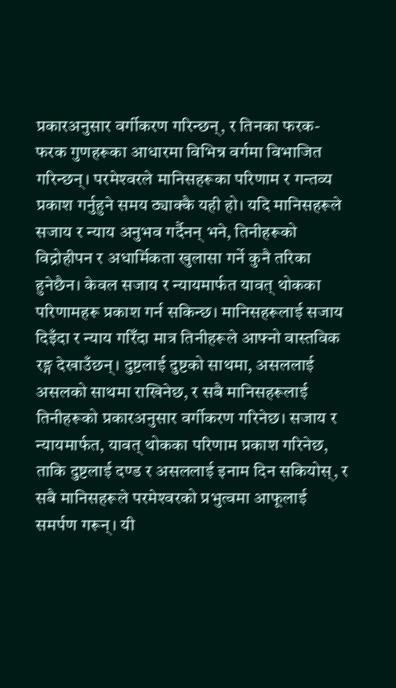प्रकारअनुसार वर्गीकरण गरिन्छन्, र तिनका फरक-फरक गुणहरूका आधारमा विभिन्न वर्गमा विभाजित गरिन्छन्। परमेश्‍वरले मानिसहरूका परिणाम र गन्तव्य प्रकाश गर्नुहुने समय ठ्याक्कै यही हो। यदि मानिसहरूले सजाय र न्याय अनुभव गर्दैनन् भने, तिनीहरूको विद्रोहीपन र अधार्मिकता खुलासा गर्ने कुनै तरिका हुनेछैन। केवल सजाय र न्यायमार्फत यावत् थोकका परिणामहरू प्रकाश गर्न सकिन्छ। मानिसहरूलाई सजाय दिइँदा र न्याय गरिँदा मात्र तिनीहरूले आफ्नो वास्तविक रङ्ग देखाउँछन्। दुष्टलाई दुष्टको साथमा, असललाई असलको साथमा राखिनेछ, र सबै मानिसहरूलाई तिनीहरूको प्रकारअनुसार वर्गीकरण गरिनेछ। सजाय र न्यायमार्फत, यावत् थोकका परिणाम प्रकाश गरिनेछ, ताकि दुष्टलाई दण्ड र असललाई इनाम दिन सकियोस्, र सबै मानिसहरूले परमेश्‍वरको प्रभुत्वमा आफूलाई समर्पण गरून्। यी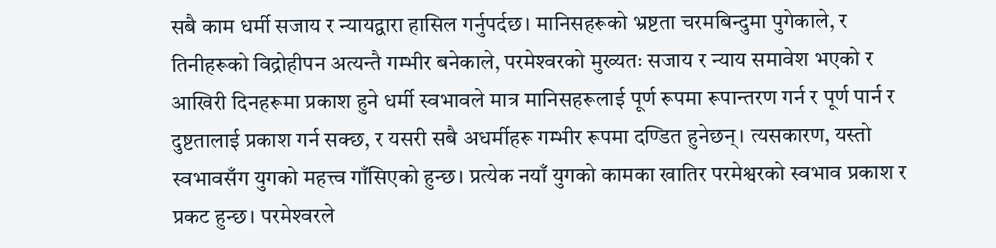सबै काम धर्मी सजाय र न्यायद्वारा हासिल गर्नुपर्दछ। मानिसहरूको भ्रष्टता चरमबिन्दुमा पुगेकाले, र तिनीहरूको विद्रोहीपन अत्यन्तै गम्भीर बनेकाले, परमेश्‍वरको मुख्यतः सजाय र न्याय समावेश भएको र आखिरी दिनहरूमा प्रकाश हुने धर्मी स्वभावले मात्र मानिसहरूलाई पूर्ण रूपमा रूपान्तरण गर्न र पूर्ण पार्न र दुष्टतालाई प्रकाश गर्न सक्छ, र यसरी सबै अधर्मीहरू गम्भीर रूपमा दण्डित हुनेछन्। त्यसकारण, यस्तो स्वभावसँग युगको महत्त्व गाँसिएको हुन्छ। प्रत्येक नयाँ युगको कामका खातिर परमेश्वरको स्वभाव प्रकाश र प्रकट हुन्छ। परमेश्‍वरले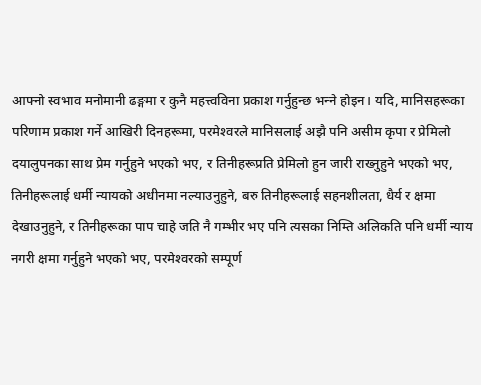आफ्नो स्वभाव मनोमानी ढङ्गमा र कुनै महत्त्वविना प्रकाश गर्नुहुन्छ भन्‍ने होइन। यदि, मानिसहरूका परिणाम प्रकाश गर्ने आखिरी दिनहरूमा, परमेश्‍वरले मानिसलाई अझै पनि असीम कृपा र प्रेमिलो दयालुपनका साथ प्रेम गर्नुहुने भएको भए, र तिनीहरूप्रति प्रेमिलो हुन जारी राख्नुहुने भएको भए, तिनीहरूलाई धर्मी न्यायको अधीनमा नल्याउनुहुने, बरु तिनीहरूलाई सहनशीलता, धैर्य र क्षमा देखाउनुहुने, र तिनीहरूका पाप चाहे जति नै गम्भीर भए पनि त्यसका निम्ति अलिकति पनि धर्मी न्याय नगरी क्षमा गर्नुहुने भएको भए, परमेश्‍वरको सम्पूर्ण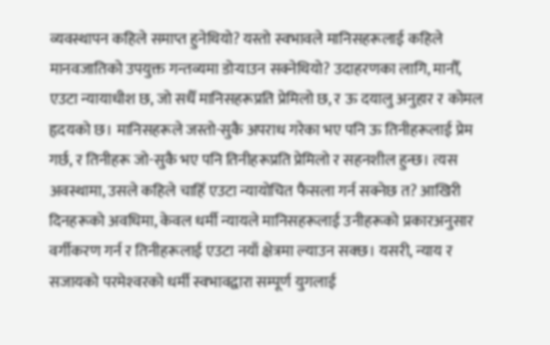व्यवस्थापन कहिले समाप्त हुनेथियो? यस्तो स्वभावले मानिसहरूलाई कहिले मानवजातिको उपयुक्त गन्तव्यमा डोऱ्याउन सक्नेथियो? उदाहरणका लागि, मानौँ, एउटा न्यायाधीश छ, जो सधैँ मानिसहरूप्रति प्रेमिलो छ, र ऊ दयालु अनुहार र कोमल हृदयको छ। मानिसहरूले जस्तो-सुकै अपराध गरेका भए पनि ऊ तिनीहरूलाई प्रेम गर्छ, र तिनीहरू जो-सुकै भए पनि तिनीहरूप्रति प्रेमिलो र सहनशील हुन्छ। त्यस अवस्थामा, उसले कहिले चाहिँ एउटा न्यायोचित फैसला गर्न सक्नेछ त? आखिरी दिनहरूको अवधिमा, केवल धर्मी न्यायले मानिसहरूलाई उनीहरूको प्रकारअनुसार वर्गीकरण गर्न र तिनीहरूलाई एउटा नयाँ क्षेत्रमा ल्याउन सक्छ। यसरी, न्याय र सजायको परमेश्‍वरको धर्मी स्वभावद्वारा सम्पूर्ण युगलाई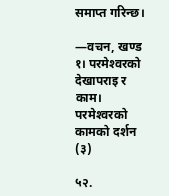समाप्त गरिन्छ।

—वचन, खण्ड १। परमेश्‍वरको देखापराइ र काम। परमेश्‍वरको कामको दर्शन (३)

५२.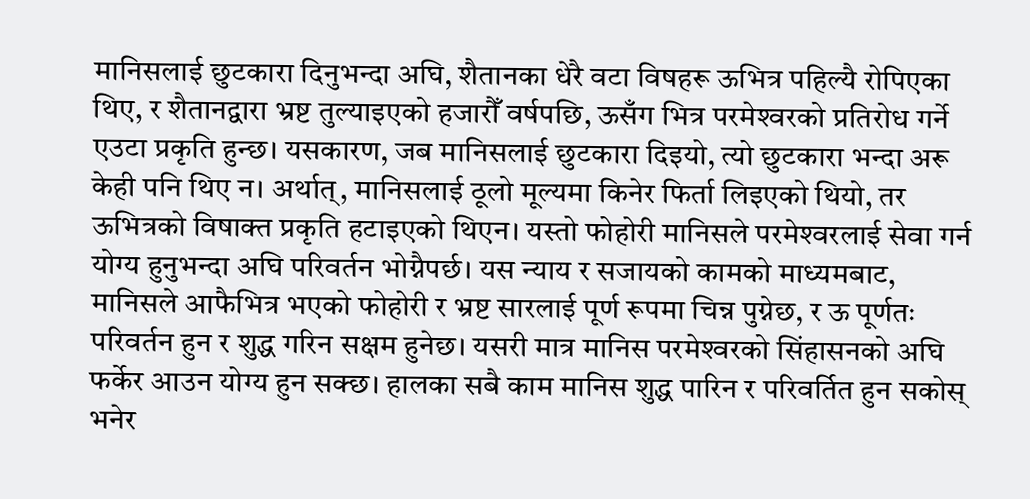मानिसलाई छुटकारा दिनुभन्दा अघि, शैतानका धेरै वटा विषहरू ऊभित्र पहिल्यै रोपिएका थिए, र शैतानद्वारा भ्रष्ट तुल्याइएको हजारौँ वर्षपछि, ऊसँग भित्र परमेश्‍वरको प्रतिरोध गर्ने एउटा प्रकृति हुन्छ। यसकारण, जब मानिसलाई छुटकारा दिइयो, त्यो छुटकारा भन्दा अरू केही पनि थिए न। अर्थात्, मानिसलाई ठूलो मूल्यमा किनेर फिर्ता लिइएको थियो, तर ऊभित्रको विषाक्त प्रकृति हटाइएको थिएन। यस्तो फोहोरी मानिसले परमेश्‍वरलाई सेवा गर्न योग्य हुनुभन्दा अघि परिवर्तन भोग्नैपर्छ। यस न्याय र सजायको कामको माध्यमबाट, मानिसले आफैभित्र भएको फोहोरी र भ्रष्ट सारलाई पूर्ण रूपमा चिन्न पुग्नेछ, र ऊ पूर्णतः परिवर्तन हुन र शुद्ध गरिन सक्षम हुनेछ। यसरी मात्र मानिस परमेश्‍वरको सिंहासनको अघि फर्केर आउन योग्य हुन सक्छ। हालका सबै काम मानिस शुद्ध पारिन र परिवर्तित हुन सकोस् भनेर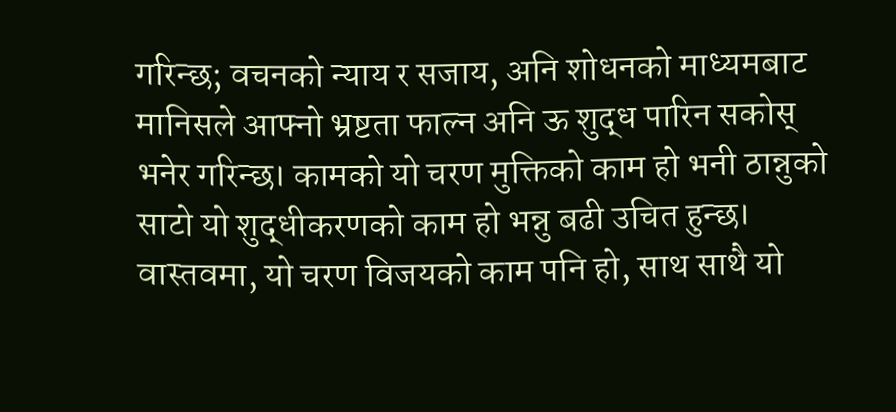गरिन्छ; वचनको न्याय र सजाय, अनि शोधनको माध्यमबाट मानिसले आफ्नो भ्रष्टता फाल्न अनि ऊ शुद्ध पारिन सकोस् भनेर गरिन्छ। कामको यो चरण मुक्तिको काम हो भनी ठान्नुको साटो यो शुद्धीकरणको काम हो भन्नु बढी उचित हुन्छ। वास्तवमा, यो चरण विजयको काम पनि हो, साथ साथै यो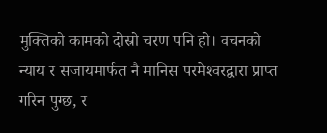मुक्तिको कामको दोस्रो चरण पनि हो। वचनको न्याय र सजायमार्फत नै मानिस परमेश्‍वरद्वारा प्राप्त गरिन पुग्छ, र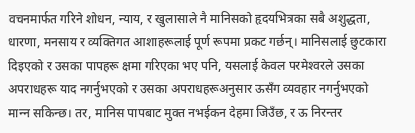वचनमार्फत गरिने शोधन, न्याय, र खुलासाले नै मानिसको हृदयभित्रका सबै अशुद्धता, धारणा, मनसाय र व्यक्तिगत आशाहरूलाई पूर्ण रूपमा प्रकट गर्छन्। मानिसलाई छुटकारा दिइएको र उसका पापहरू क्षमा गरिएका भए पनि, यसलाई केवल परमेश्‍वरले उसका अपराधहरू याद नगर्नुभएको र उसका अपराधहरूअनुसार ऊसँग व्यवहार नगर्नुभएको मान्‍न सकिन्छ। तर, मानिस पापबाट मुक्त नभईकन देहमा जिउँछ, र ऊ निरन्तर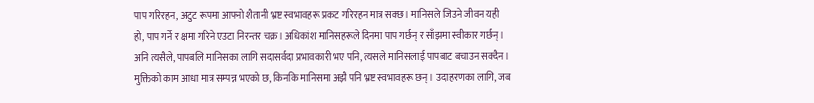पाप गरिरहन, अटुट रूपमा आफ्नो शैतानी भ्रष्ट स्वभावहरू प्रकट गरिरहन मात्र सक्छ। मानिसले जिउने जीवन यही हो, पाप गर्ने र क्षमा गरिने एउटा निरन्तर चक्र। अधिकांश मानिसहरूले दिनमा पाप गर्छन् र साँझमा स्वीकार गर्छन्। अनि त्यसैले, पापबलि मानिसका लागि सदासर्वदा प्रभावकारी भए पनि, त्यसले मानिसलाई पापबाट बचाउन सक्दैन। मुक्तिको काम आधा मात्र सम्पन्न भएको छ, किनकि मानिसमा अझै पनि भ्रष्ट स्वभावहरू छन्। उदाहरणका लागि, जब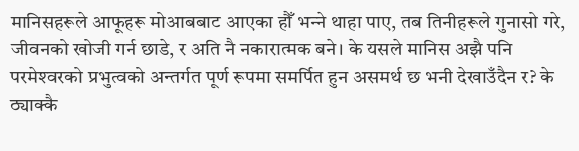मानिसहरूले आफूहरू मोआबबाट आएका हौँ भन्‍ने थाहा पाए, तब तिनीहरूले गुनासो गरे, जीवनको खोजी गर्न छाडे, र अति नै नकारात्मक बने। के यसले मानिस अझै पनि परमेश्‍वरको प्रभुत्वको अन्तर्गत पूर्ण रूपमा समर्पित हुन असमर्थ छ भनी देखाउँदैन र? के ठ्याक्कै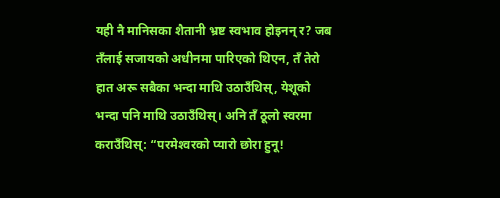यही नै मानिसका शैतानी भ्रष्ट स्वभाव होइनन् र? जब तँलाई सजायको अधीनमा पारिएको थिएन, तँ तेरो हात अरू सबैका भन्दा माथि उठाउँथिस्, येशूको भन्दा पनि माथि उठाउँथिस्। अनि तँ ठूलो स्वरमा कराउँथिस्: “परमेश्‍वरको प्यारो छोरा हुनू!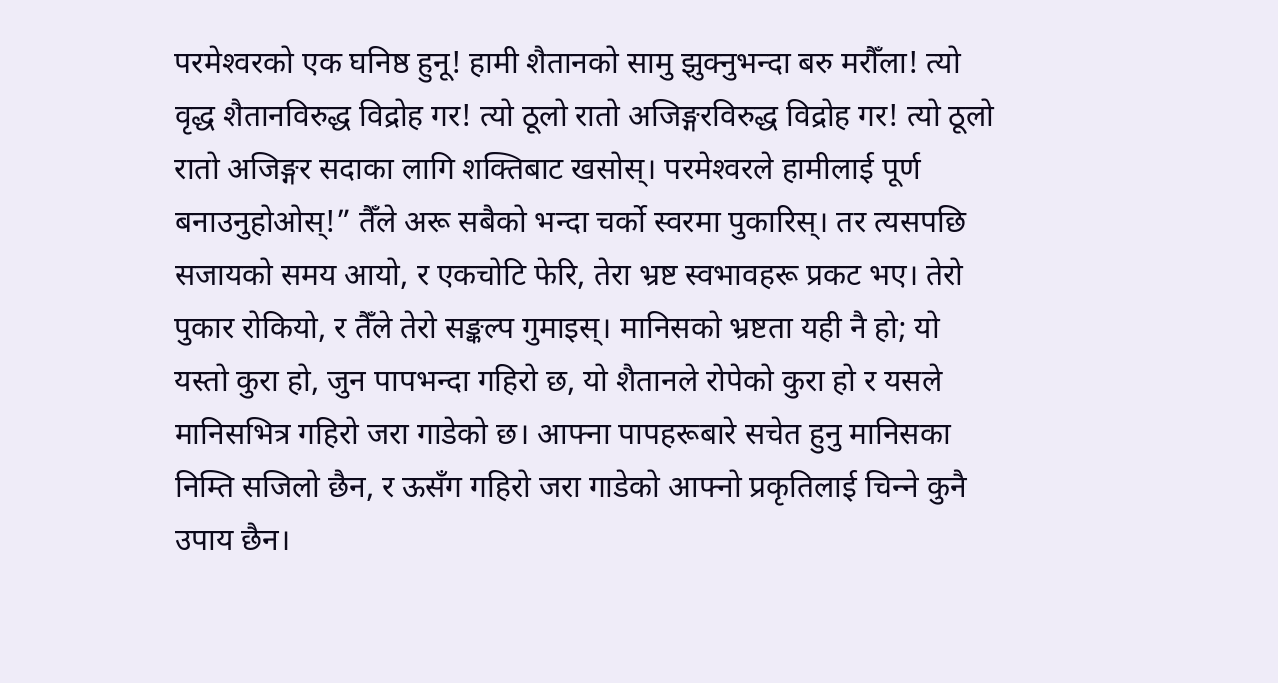परमेश्‍वरको एक घनिष्ठ हुनू! हामी शैतानको सामु झुक्नुभन्दा बरु मरौँला! त्यो वृद्ध शैतानविरुद्ध विद्रोह गर! त्यो ठूलो रातो अजिङ्गरविरुद्ध विद्रोह गर! त्यो ठूलो रातो अजिङ्गर सदाका लागि शक्तिबाट खसोस्। परमेश्‍वरले हामीलाई पूर्ण बनाउनुहोओस्!” तैँले अरू सबैको भन्दा चर्को स्वरमा पुकारिस्। तर त्यसपछि सजायको समय आयो, र एकचोटि फेरि, तेरा भ्रष्ट स्वभावहरू प्रकट भए। तेरो पुकार रोकियो, र तैँले तेरो सङ्कल्प गुमाइस्। मानिसको भ्रष्टता यही नै हो; यो यस्तो कुरा हो, जुन पापभन्दा गहिरो छ, यो शैतानले रोपेको कुरा हो र यसले मानिसभित्र गहिरो जरा गाडेको छ। आफ्ना पापहरूबारे सचेत हुनु मानिसका निम्ति सजिलो छैन, र ऊसँग गहिरो जरा गाडेको आफ्‍नो प्रकृतिलाई चिन्‍ने कुनै उपाय छैन।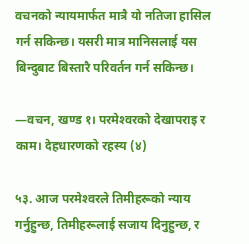वचनको न्यायमार्फत मात्रै यो नतिजा हासिल गर्न सकिन्छ। यसरी मात्र मानिसलाई यस बिन्दुबाट बिस्तारै परिवर्तन गर्न सकिन्छ।

—वचन, खण्ड १। परमेश्‍वरको देखापराइ र काम। देहधारणको रहस्य (४)

५३. आज परमेश्‍वरले तिमीहरूको न्याय गर्नुहुन्छ, तिमीहरूलाई सजाय दिनुहुन्छ, र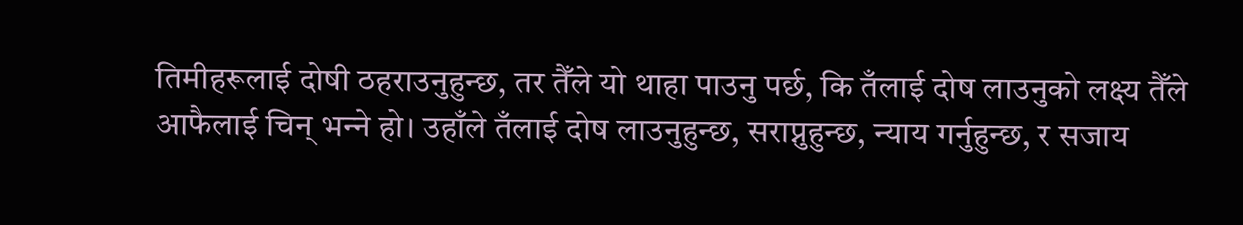तिमीहरूलाई दोषी ठहराउनुहुन्छ, तर तैँले यो थाहा पाउनु पर्छ, कि तँलाई दोष लाउनुको लक्ष्य तैँले आफैलाई चिन् भन्‍ने हो। उहाँले तँलाई दोष लाउनुहुन्छ, सराप्नुहुन्छ, न्याय गर्नुहुन्छ, र सजाय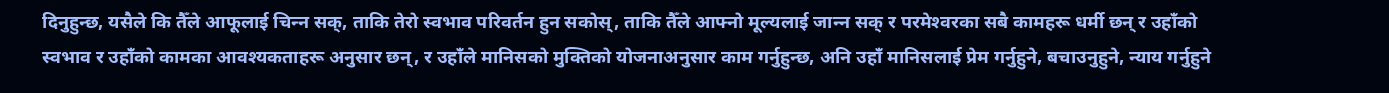दिनुहुन्छ, यसैले कि तैँले आफूलाई चिन्‍न सक्, ताकि तेरो स्वभाव परिवर्तन हुन सकोस्, ताकि तैँले आफ्‍नो मूल्यलाई जान्‍न सक् र परमेश्‍वरका सबै कामहरू धर्मी छन् र उहाँको स्वभाव र उहाँको कामका आवश्यकताहरू अनुसार छन्, र उहाँले मानिसको मुक्तिको योजनाअनुसार काम गर्नुहुन्छ, अनि उहाँ मानिसलाई प्रेम गर्नुहुने, बचाउनुहुने, न्याय गर्नुहुने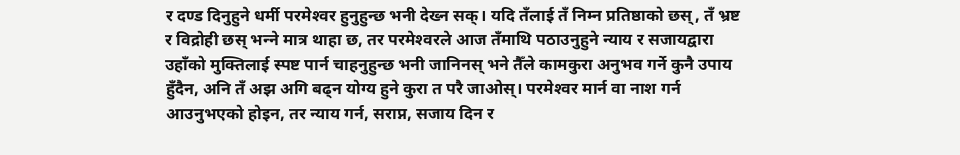र दण्ड दिनुहुने धर्मी परमेश्‍वर हुनुहुन्छ भनी देख्‍न सक्। यदि तँलाई तँ निम्न प्रतिष्ठाको छस्, तँ भ्रष्ट र विद्रोही छस् भन्‍ने मात्र थाहा छ, तर परमेश्‍वरले आज तँमाथि पठाउनुहुने न्याय र सजायद्वारा उहाँको मुक्तिलाई स्पष्ट पार्न चाहनुहुन्छ भनी जानिनस् भने तैँले कामकुरा अनुभव गर्ने कुनै उपाय हुँदैन, अनि तँ अझ अगि बढ्न योग्य हुने कुरा त परै जाओस्। परमेश्‍वर मार्न वा नाश गर्न आउनुभएको होइन, तर न्याय गर्न, सराप्न, सजाय दिन र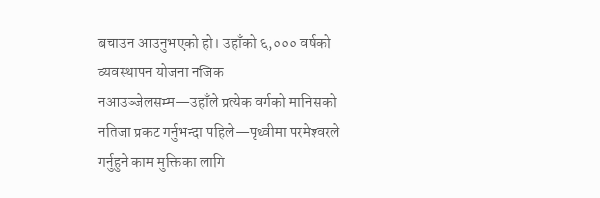बचाउन आउनुभएको हो। उहाँको ६,००० वर्षको व्यवस्थापन योजना नजिक नआउञ्‍जेलसम्‍म—उहाँले प्रत्येक वर्गको मानिसको नतिजा प्रकट गर्नुभन्दा पहिले—पृथ्वीमा परमेश्‍वरले गर्नुहुने काम मुक्तिका लागि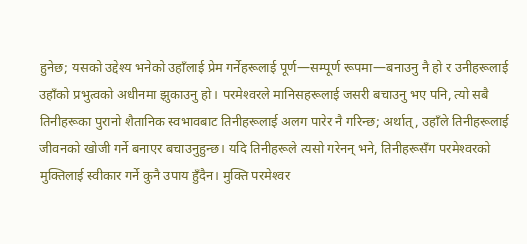हुनेछ; यसको उद्देश्य भनेको उहाँलाई प्रेम गर्नेहरूलाई पूर्ण—सम्पूर्ण रूपमा—बनाउनु नै हो र उनीहरूलाई उहाँको प्रभुत्वको अधीनमा झुकाउनु हो। परमेश्‍वरले मानिसहरूलाई जसरी बचाउनु भए पनि, त्यो सबै तिनीहरूका पुरानो शैतानिक स्वभावबाट तिनीहरूलाई अलग पारेर नै गरिन्छ; अर्थात्, उहाँले तिनीहरूलाई जीवनको खोजी गर्ने बनाएर बचाउनुहुन्छ। यदि तिनीहरूले त्यसो गरेनन् भने, तिनीहरूसँग परमेश्‍वरको मुक्तिलाई स्वीकार गर्ने कुनै उपाय हुँदैन। मुक्ति परमेश्‍वर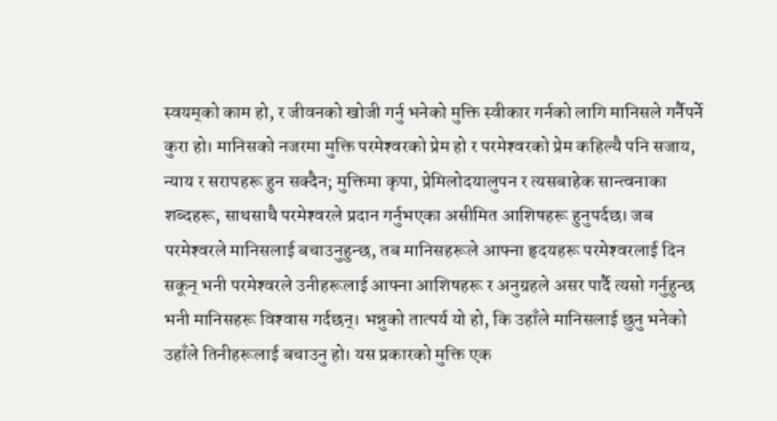स्वयम्‌को काम हो, र जीवनको खोजी गर्नु भनेको मुक्ति स्वीकार गर्नको लागि मानिसले गर्नैपर्ने कुरा हो। मानिसको नजरमा मुक्ति परमेश्‍वरको प्रेम हो र परमेश्‍वरको प्रेम कहिल्यै पनि सजाय, न्याय र सरापहरू हुन सक्दैन; मुक्तिमा कृपा, प्रेमिलोदयालुपन र त्यसबाहेक सान्त्वनाका शब्दहरू, साथसाथै परमेश्‍वरले प्रदान गर्नुभएका असीमित आशिषहरू हुनुपर्दछ। जब परमेश्‍वरले मानिसलाई बचाउनुहुन्छ, तब मानिसहरूले आफ्ना हृदयहरू परमेश्‍वरलाई दिन सकून् भनी परमेश्‍वरले उनीहरूलाई आफ्ना आशिषहरू र अनुग्रहले असर पार्दै त्यसो गर्नुहुन्छ भनी मानिसहरू विश्‍वास गर्दछन्। भन्नुको तात्पर्य यो हो, कि उहाँले मानिसलाई छुनु भनेको उहाँले तिनीहरूलाई बचाउनु हो। यस प्रकारको मुक्ति एक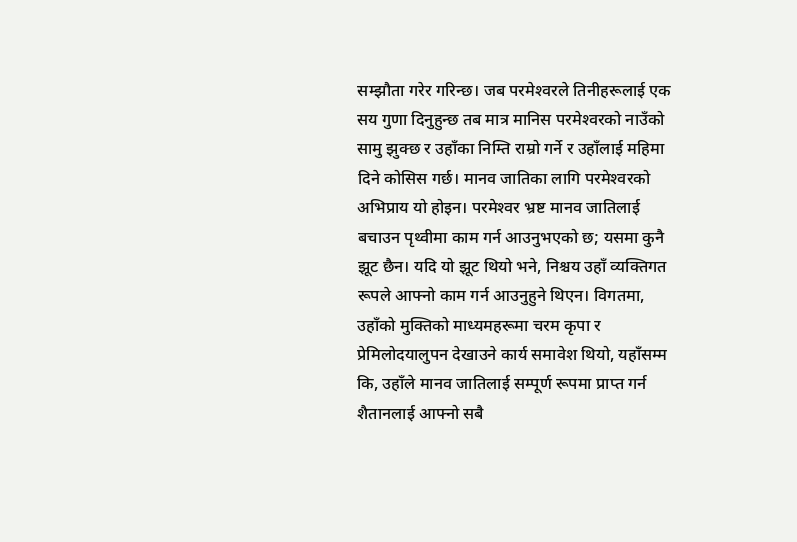सम्झौता गरेर गरिन्छ। जब परमेश्‍वरले तिनीहरूलाई एक सय गुणा दिनुहुन्छ तब मात्र मानिस परमेश्‍वरको नाउँको सामु झुक्छ र उहाँका निम्ति राम्रो गर्ने र उहाँलाई महिमा दिने कोसिस गर्छ। मानव जातिका लागि परमेश्‍वरको अभिप्राय यो होइन। परमेश्‍वर भ्रष्ट मानव जातिलाई बचाउन पृथ्वीमा काम गर्न आउनुभएको छ; यसमा कुनै झूट छैन। यदि यो झूट थियो भने, निश्चय उहाँ व्यक्तिगत रूपले आफ्नो काम गर्न आउनुहुने थिएन। विगतमा, उहाँको मुक्तिको माध्यमहरूमा चरम कृपा र प्रेमिलोदयालुपन देखाउने कार्य समावेश थियो, यहाँसम्म कि, उहाँले मानव जातिलाई सम्पूर्ण रूपमा प्राप्त गर्न शैतानलाई आफ्नो सबै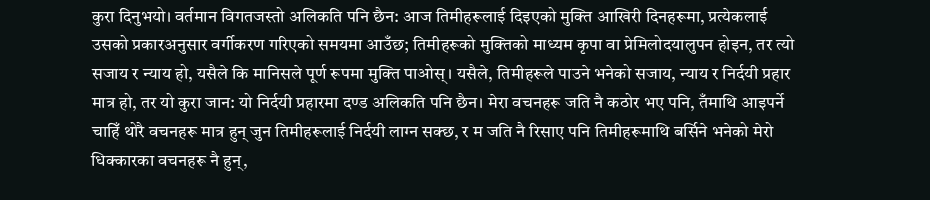कुरा दिनुभयो। वर्तमान विगतजस्तो अलिकति पनि छैन: आज तिमीहरूलाई दिइएको मुक्ति आखिरी दिनहरूमा, प्रत्येकलाई उसको प्रकारअनुसार वर्गीकरण गरिएको समयमा आउँछ; तिमीहरूको मुक्तिको माध्यम कृपा वा प्रेमिलोदयालुपन होइन, तर त्यो सजाय र न्याय हो, यसैले कि मानिसले पूर्ण रूपमा मुक्ति पाओस्। यसैले, तिमीहरूले पाउने भनेको सजाय, न्याय र निर्दयी प्रहार मात्र हो, तर यो कुरा जान: यो निर्दयी प्रहारमा दण्ड अलिकति पनि छैन। मेरा वचनहरू जति नै कठोर भए पनि, तँमाथि आइपर्ने चाहिँ थोरै वचनहरू मात्र हुन् जुन तिमीहरूलाई निर्दयी लाग्‍न सक्छ, र म जति नै रिसाए पनि तिमीहरूमाथि बर्सिने भनेको मेरो धिक्कारका वचनहरू नै हुन्,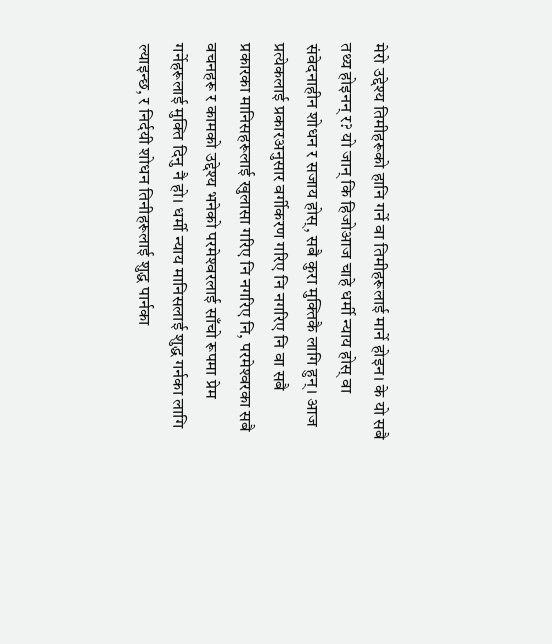मेरो उद्देश्य तिमीहरूको हानि गर्ने वा तिमीहरूलाई मार्ने होइन। के यो सबै तथ्य होइनन् र? यो जान् कि हिजोआज चाहे धर्मी न्याय होस् वा संवेदनाहीन शोधन र सजाय होस्, सबै कुरा मुक्तिकै लागि हुन्। आज प्रत्येकलाई प्रकारअनुसार वर्गीकरण गरिए नि नगरिए नि वा सबै प्रकारका मानिसहरूलाई खुलासा गरिए नि नगरिए नि, परमेश्‍वरका सबै वचनहरू र कामको उद्देश्य भनेको परमेश्‍वरलाई साँचो रूपमा प्रेम गर्नेहरूलाई मुक्ति दिनु नै हो। धर्मी न्याय मानिसलाई शुद्ध गर्नका लागि ल्याइन्छ, र निर्दयी शोधन तिनीहरूलाई शुद्ध पार्नका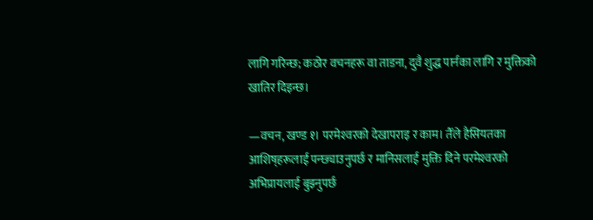लागि गरिन्छ; कठोर वचनहरू वा ताडना, दुवै शुद्ध पार्नका लागि र मुक्तिको खातिर दिइन्छ।

—वचन, खण्ड १। परमेश्‍वरको देखापराइ र काम। तैँले हैसियतका आशिष्‌हरूलाई पन्छ्याउनुपर्छ र मानिसलाई मुक्ति दिने परमेश्‍वरको अभिप्रायलाई बुझ्‍नुपर्छ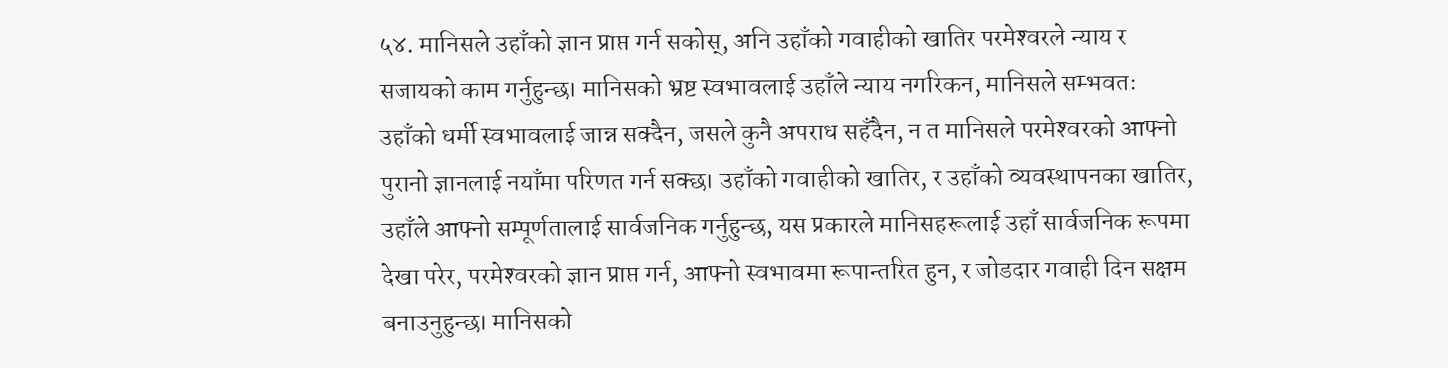५४. मानिसले उहाँको ज्ञान प्राप्त गर्न सकोस्, अनि उहाँको गवाहीको खातिर परमेश्‍वरले न्याय र सजायको काम गर्नुहुन्छ। मानिसको भ्रष्ट स्वभावलाई उहाँले न्याय नगरिकन, मानिसले सम्भवतः उहाँको धर्मी स्वभावलाई जान्न सक्दैन, जसले कुनै अपराध सहँदैन, न त मानिसले परमेश्‍वरको आफ्नो पुरानो ज्ञानलाई नयाँमा परिणत गर्न सक्छ। उहाँको गवाहीको खातिर, र उहाँको व्यवस्थापनका खातिर, उहाँले आफ्नो सम्पूर्णतालाई सार्वजनिक गर्नुहुन्छ, यस प्रकारले मानिसहरूलाई उहाँ सार्वजनिक रूपमा देखा परेर, परमेश्‍वरको ज्ञान प्राप्त गर्न, आफ्नो स्वभावमा रूपान्तरित हुन, र जोडदार गवाही दिन सक्षम बनाउनुहुन्छ। मानिसको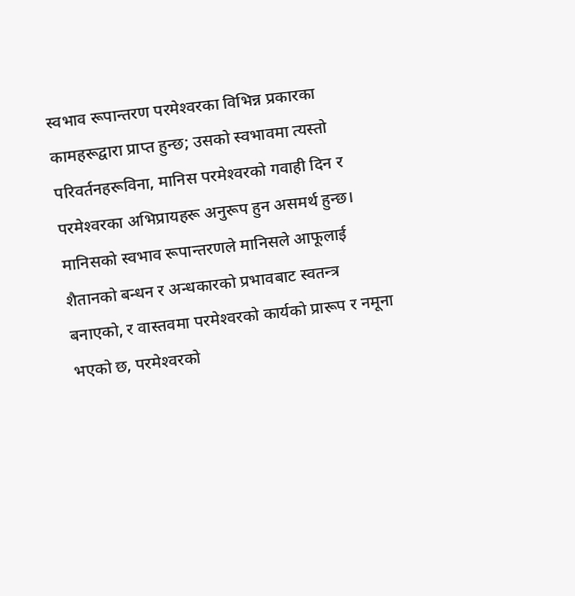स्वभाव रूपान्तरण परमेश्‍वरका विभिन्न प्रकारका कामहरूद्वारा प्राप्त हुन्छ; उसको स्वभावमा त्यस्तो परिवर्तनहरूविना, मानिस परमेश्‍वरको गवाही दिन र परमेश्‍वरका अभिप्रायहरू अनुरूप हुन असमर्थ हुन्छ। मानिसको स्वभाव रूपान्तरणले मानिसले आफूलाई शैतानको बन्धन र अन्धकारको प्रभावबाट स्वतन्त्र बनाएको, र वास्तवमा परमेश्‍वरको कार्यको प्रारूप र नमूना भएको छ, परमेश्‍वरको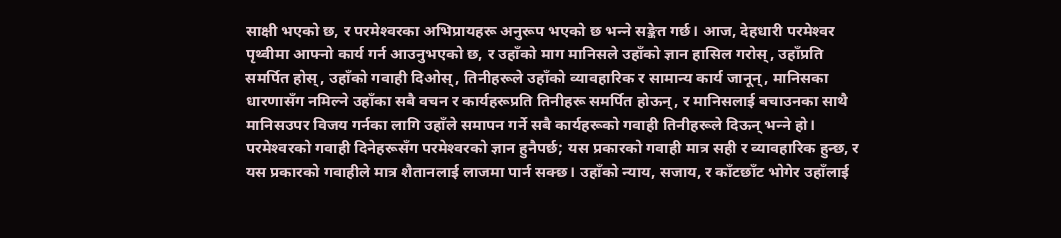साक्षी भएको छ, र परमेश्‍वरका अभिप्रायहरू अनुरूप भएको छ भन्‍ने सङ्केत गर्छ। आज, देहधारी परमेश्‍वर पृथ्वीमा आफ्नो कार्य गर्न आउनुभएको छ, र उहाँको माग मानिसले उहाँको ज्ञान हासिल गरोस्, उहाँप्रति समर्पित होस्, उहाँको गवाही दिओस्, तिनीहरूले उहाँको व्यावहारिक र सामान्य कार्य जानून्, मानिसका धारणासँग नमिल्ने उहाँका सबै वचन र कार्यहरूप्रति तिनीहरू समर्पित होऊन्, र मानिसलाई बचाउनका साथै मानिसउपर विजय गर्नका लागि उहाँले समापन गर्ने सबै कार्यहरूको गवाही तिनीहरूले दिऊन् भन्‍ने हो। परमेश्‍वरको गवाही दिनेहरूसँग परमेश्‍वरको ज्ञान हुनैपर्छ; यस प्रकारको गवाही मात्र सही र व्यावहारिक हुन्छ, र यस प्रकारको गवाहीले मात्र शैतानलाई लाजमा पार्न सक्छ। उहाँको न्याय, सजाय, र काँटछाँट भोगेर उहाँलाई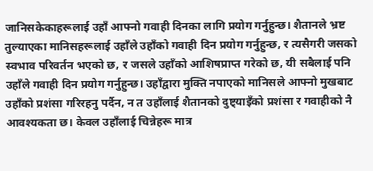जानिसकेकाहरूलाई उहाँ आफ्नो गवाही दिनका लागि प्रयोग गर्नुहुन्छ। शैतानले भ्रष्ट तुल्याएका मानिसहरूलाई उहाँले उहाँको गवाही दिन प्रयोग गर्नुहुन्छ, र त्यसैगरी जसको स्वभाव परिवर्तन भएको छ, र जसले उहाँको आशिषप्राप्त गरेको छ, यी सबैलाई पनि उहाँले गवाही दिन प्रयोग गर्नुहुन्छ। उहाँद्वारा मुक्ति नपाएको मानिसले आफ्नो मुखबाट उहाँको प्रशंसा गरिरहनु पर्दैन, न त उहाँलाई शैतानको दुष्ट्याइँको प्रशंसा र गवाहीको नै आवश्यकता छ। केवल उहाँलाई चिन्नेहरू मात्र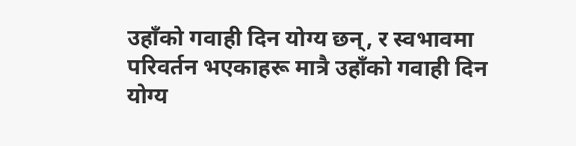उहाँको गवाही दिन योग्य छन्, र स्वभावमा परिवर्तन भएकाहरू मात्रै उहाँको गवाही दिन योग्य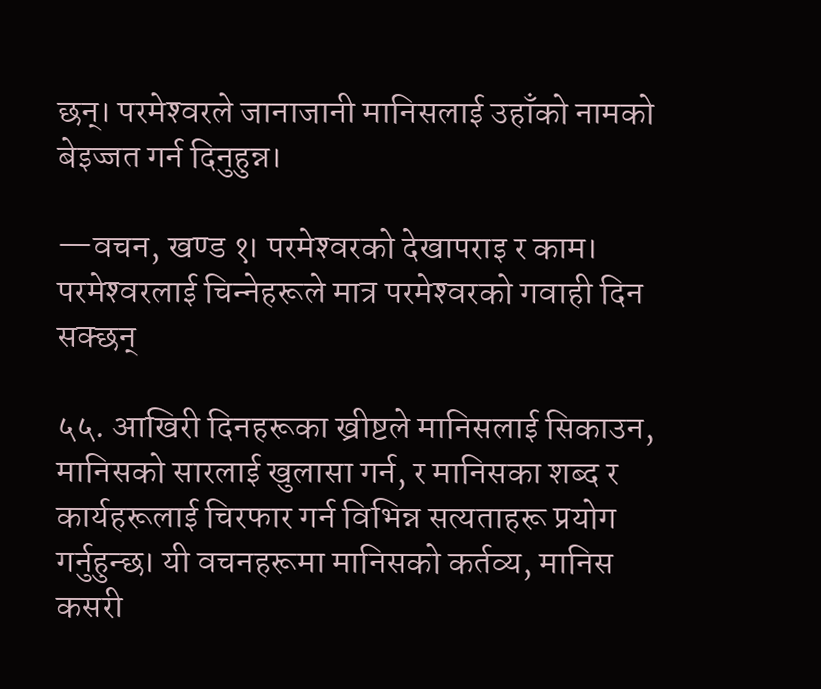छन्। परमेश्‍वरले जानाजानी मानिसलाई उहाँको नामको बेइज्जत गर्न दिनुहुन्न।

—वचन, खण्ड १। परमेश्‍वरको देखापराइ र काम। परमेश्‍वरलाई चिन्‍नेहरूले मात्र परमेश्‍वरको गवाही दिन सक्छन्

५५. आखिरी दिनहरूका ख्रीष्टले मानिसलाई सिकाउन, मानिसको सारलाई खुलासा गर्न, र मानिसका शब्द र कार्यहरूलाई चिरफार गर्न विभिन्न सत्यताहरू प्रयोग गर्नुहुन्छ। यी वचनहरूमा मानिसको कर्तव्य, मानिस कसरी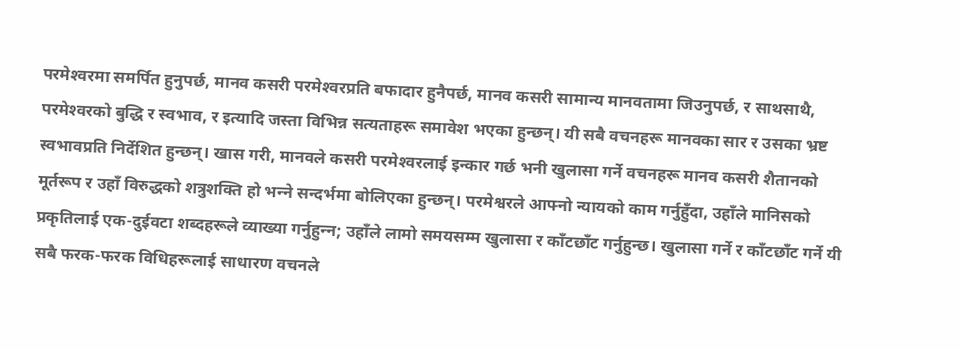परमेश्‍वरमा समर्पित हुनुपर्छ, मानव कसरी परमेश्‍वरप्रति बफादार हुनैपर्छ, मानव कसरी सामान्य मानवतामा जिउनुपर्छ, र साथसाथै, परमेश्‍वरको बुद्धि र स्वभाव, र इत्यादि जस्ता विभिन्न सत्यताहरू समावेश भएका हुन्छन्। यी सबै वचनहरू मानवका सार र उसका भ्रष्ट स्वभावप्रति निर्देशित हुन्छन्। खास गरी, मानवले कसरी परमेश्‍वरलाई इन्कार गर्छ भनी खुलासा गर्ने वचनहरू मानव कसरी शैतानको मूर्तरूप र उहाँ विरुद्धको शत्रुशक्ति हो भन्‍ने सन्दर्भमा बोलिएका हुन्छन्। परमेश्वरले आफ्नो न्यायको काम गर्नुहुँदा, उहाँले मानिसको प्रकृतिलाई एक-दुईवटा शब्‍दहरूले व्याख्या गर्नुहुन्‍न; उहाँले लामो समयसम्म खुलासा र काँटछाँट गर्नुहुन्छ। खुलासा गर्ने र काँटछाँट गर्ने यी सबै फरक-फरक विधिहरूलाई साधारण वचनले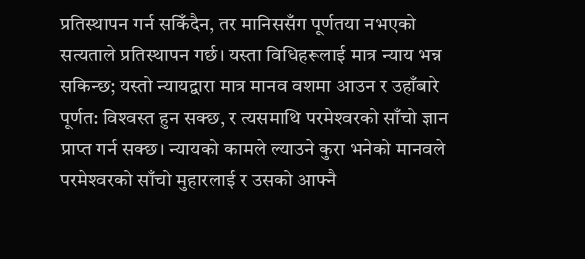प्रतिस्थापन गर्न सकिँदैन, तर मानिससँग पूर्णतया नभएको सत्यताले प्रतिस्थापन गर्छ। यस्ता विधिहरूलाई मात्र न्याय भन्न सकिन्छ; यस्तो न्यायद्वारा मात्र मानव वशमा आउन र उहाँबारे पूर्णत: विश्‍वस्त हुन सक्छ, र त्यसमाथि परमेश्‍वरको साँचो ज्ञान प्राप्त गर्न सक्छ। न्यायको कामले ल्याउने कुरा भनेको मानवले परमेश्‍वरको साँचो मुहारलाई र उसको आफ्नै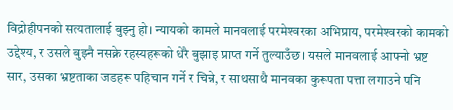विद्रोहीपनको सत्यतालाई बुझ्नु हो। न्यायको कामले मानवलाई परमेश्‍वरका अभिप्राय, परमेश्‍वरको कामको उद्देश्य, र उसले बुझ्नै नसक्ने रहस्यहरूको धेरै बुझाइ प्राप्त गर्ने तुल्याउँछ। यसले मानवलाई आफ्नो भ्रष्ट सार, उसका भ्रष्टताका जडहरू पहिचान गर्ने र चिन्ने, र साथसाथै मानवका कुरूपता पत्ता लगाउने पनि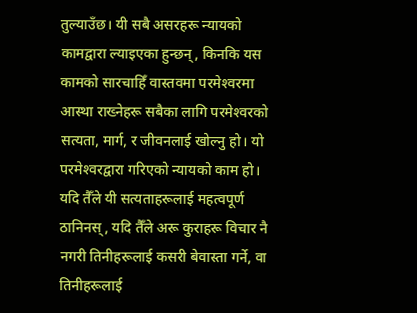तुल्याउँछ। यी सबै असरहरू न्यायको कामद्वारा ल्याइएका हुन्छन्, किनकि यस कामको सारचाहिँ वास्तवमा परमेश्‍वरमा आस्था राख्नेहरू सबैका लागि परमेश्‍वरको सत्यता, मार्ग, र जीवनलाई खोल्नु हो। यो परमेश्‍वरद्वारा गरिएको न्यायको काम हो। यदि तैँले यी सत्यताहरूलाई महत्वपूर्ण ठानिनस्, यदि तैँले अरू कुराहरू विचार नै नगरी तिनीहरूलाई कसरी बेवास्ता गर्ने, वा तिनीहरूलाई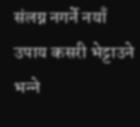संलग्न नगर्ने नयाँ उपाय कसरी भेट्टाउने भन्‍ने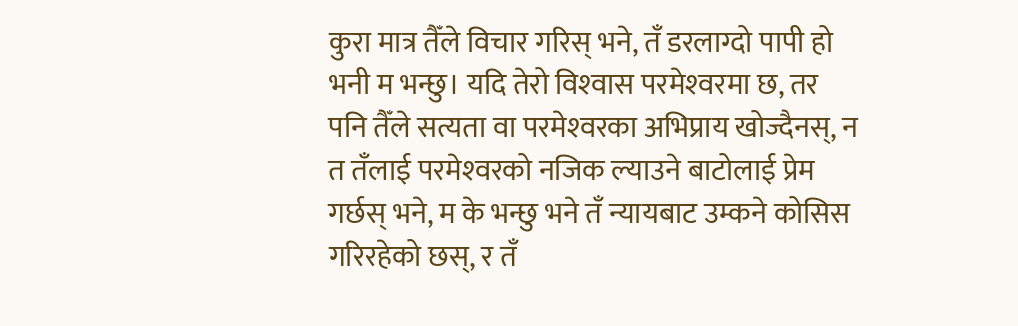कुरा मात्र तैँले विचार गरिस् भने, तँ डरलाग्दो पापी हो भनी म भन्छु। यदि तेरो विश्‍वास परमेश्‍वरमा छ, तर पनि तैँले सत्यता वा परमेश्‍वरका अभिप्राय खोज्दैनस्, न त तँलाई परमेश्‍वरको नजिक ल्याउने बाटोलाई प्रेम गर्छस् भने, म के भन्छु भने तँ न्यायबाट उम्कने कोसिस गरिरहेको छस्, र तँ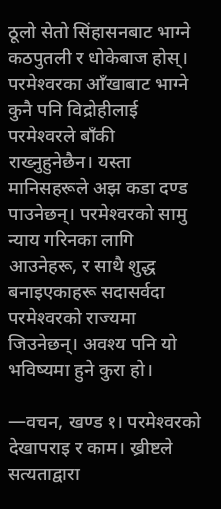ठूलो सेतो सिंहासनबाट भाग्ने कठपुतली र धोकेबाज होस्। परमेश्‍वरका आँखाबाट भाग्ने कुनै पनि विद्रोहीलाई परमेश्‍वरले बाँकी राख्नुहुनेछैन। यस्ता मानिसहरूले अझ कडा दण्ड पाउनेछन्। परमेश्‍वरको सामु न्याय गरिनका लागि आउनेहरू, र साथै शुद्ध बनाइएकाहरू सदासर्वदा परमेश्‍वरको राज्यमा जिउनेछन्। अवश्य पनि यो भविष्यमा हुने कुरा हो।

—वचन, खण्ड १। परमेश्‍वरको देखापराइ र काम। ख्रीष्टले सत्यताद्वारा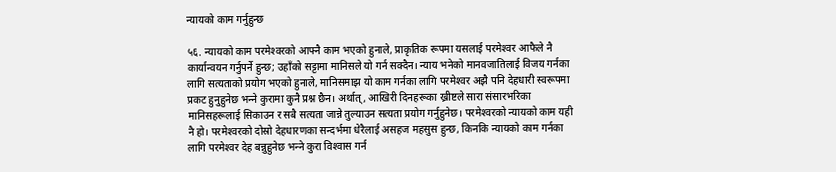न्यायको काम गर्नुहुन्छ

५६. न्यायको काम परमेश्‍वरको आफ्नै काम भएको हुनाले, प्राकृतिक रूपमा यसलाई परमेश्‍वर आफैले नै कार्यान्वयन गर्नुपर्ने हुन्छ; उहाँको सट्टामा मानिसले यो गर्न सक्दैन। न्याय भनेको मानवजातिलाई विजय गर्नका लागि सत्यताको प्रयोग भएको हुनाले, मानिसमाझ यो काम गर्नका लागि परमेश्‍वर अझै पनि देहधारी स्वरूपमा प्रकट हुनुहुनेछ भन्‍ने कुरामा कुनै प्रश्न छैन। अर्थात्, आखिरी दिनहरूका ख्रीष्टले सारा संसारभरिका मानिसहरूलाई सिकाउन र सबै सत्यता जान्ने तुल्याउन सत्यता प्रयोग गर्नुहुनेछ। परमेश्‍वरको न्यायको काम यही नै हो। परमेश्‍वरको दोस्रो देहधारणका सन्दर्भमा धेरैलाई असहज महसुस हुन्छ, किनकि न्यायको काम गर्नका लागि परमेश्‍वर देह बन्नुहुनेछ भन्‍ने कुरा विश्‍वास गर्न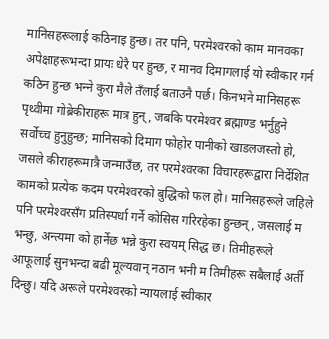मानिसहरूलाई कठिनाइ हुन्छ। तर पनि, परमेश्‍वरको काम मानवका अपेक्षाहरूभन्दा प्रायः धेरै पर हुन्छ, र मानव दिमागलाई यो स्वीकार गर्न कठिन हुन्छ भन्‍ने कुरा मैले तँलाई बताउनै पर्छ। किनभने मानिसहरू पृथ्वीमा गोब्रेकीराहरू मात्र हुन्, जबकि परमेश्‍वर ब्रह्माण्ड भर्नुहुने सर्वोच्च हुनुहुन्छ; मानिसको दिमाग फोहोर पानीको खाडलजस्तो हो, जसले कीराहरूमात्रै जन्माउँछ, तर परमेश्‍वरका विचारहरूद्वारा निर्देशित कामको प्रत्येक कदम परमेश्‍वरको बुद्धिको फल हो। मानिसहरूले जहिले पनि परमेश्‍वरसँग प्रतिस्पर्धा गर्ने कोसिस गरिरहेका हुन्छन्, जसलाई म भन्छु, अन्त्यमा को हार्नेछ भन्ने कुरा स्वयम् सिद्ध छ। तिमीहरूले आफूलाई सुनभन्दा बढी मूल्यवान् नठान भनी म तिमीहरू सबैलाई अर्ती दिन्छु। यदि अरूले परमेश्‍वरको न्यायलाई स्वीकार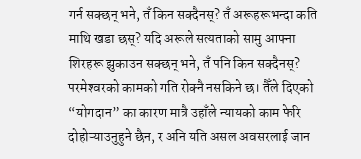गर्न सक्छन् भने, तँ किन सक्दैनस्? तँ अरूहरूभन्दा कति माथि खडा छस्? यदि अरूले सत्यताको सामु आफ्ना शिरहरू झुकाउन सक्छन् भने, तँ पनि किन सक्दैनस्? परमेश्‍वरको कामको गति रोक्नै नसकिने छ। तैँले दिएको “योगदान” का कारण मात्रै उहाँले न्यायको काम फेरि दोहोऱ्याउनुहुने छैन, र अनि यति असल अवसरलाई जान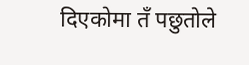दिएकोमा तँ पछुतोले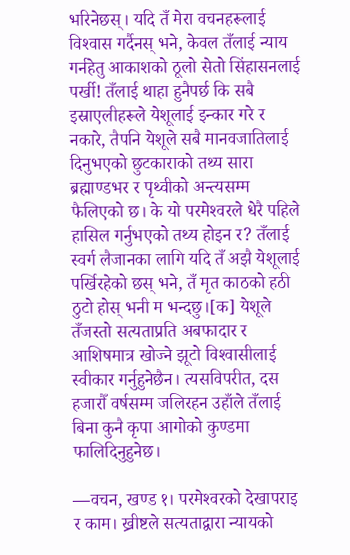भरिनेछस्। यदि तँ मेरा वचनहरूलाई विश्‍वास गर्दैनस् भने, केवल तँलाई न्याय गर्नहेतु आकाशको ठूलो सेतो सिंहासनलाई पर्खी! तँलाई थाहा हुनैपर्छ कि सबै इस्राएलीहरूले येशूलाई इन्कार गरे र नकारे, तैपनि येशूले सबै मानवजातिलाई दिनुभएको छुटकाराको तथ्य सारा ब्रह्माण्डभर र पृथ्वीको अन्त्यसम्म फैलिएको छ। के यो परमेश्‍वरले धेरै पहिले हासिल गर्नुभएको तथ्य होइन र? तँलाई स्वर्ग लैजानका लागि यदि तँ अझै येशूलाई पर्खिरहेको छस् भने, तँ मृत काठको हठी ठुटो होस् भनी म भन्दछु।[क] येशूले तँजस्तो सत्यताप्रति अबफादार र आशिषमात्र खोज्ने झूटो विश्‍वासीलाई स्वीकार गर्नुहुनेछैन। त्यसविपरीत, दस हजारौँ वर्षसम्म जलिरहन उहाँले तँलाई बिना कुनै कृपा आगोको कुण्डमा फालिदिनुहुनेछ।

—वचन, खण्ड १। परमेश्‍वरको देखापराइ र काम। ख्रीष्टले सत्यताद्वारा न्यायको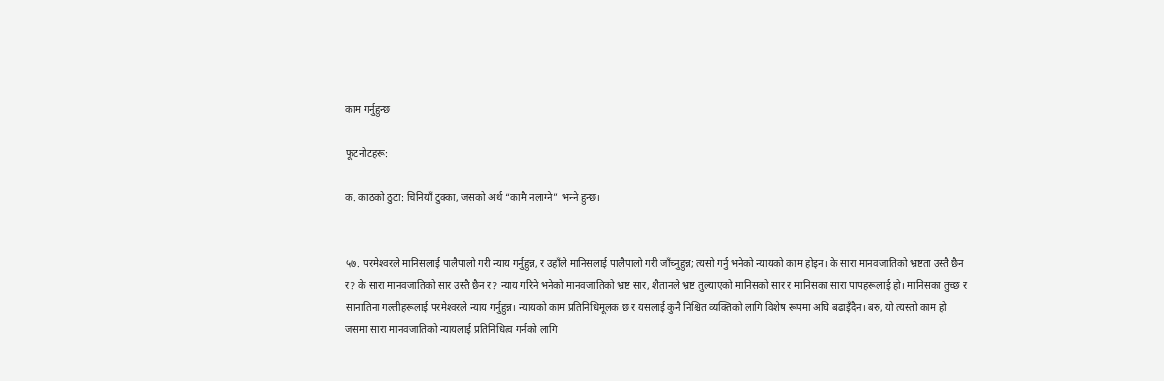काम गर्नुहुन्छ

फूटनोटहरू:

क. काठको ठुटा: चिनियाँ टुक्‍का, जसको अर्थ “कामै नलाग्‍ने” भन्‍ने हुन्छ।


५७. परमेश्‍वरले मानिसलाई पालैपालो गरी न्याय गर्नुहुन्न, र उहाँले मानिसलाई पालैपालो गरी जाँच्नुहुन्न; त्यसो गर्नु भनेको न्यायको काम होइन। के सारा मानवजातिको भ्रष्टता उस्तै छैन र? के सारा मानवजातिको सार उस्तै छैन र? न्याय गरिने भनेको मानवजातिको भ्रष्ट सार, शैतानले भ्रष्ट तुल्याएको मानिसको सार र मानिसका सारा पापहरूलाई हो। मानिसका तुच्छ र सानातिना गल्तीहरूलाई परमेश्‍वरले न्याय गर्नुहुन्न। न्यायको काम प्रतिनिधिमूलक छ र यसलाई कुनै निश्चित व्यक्तिको लागि विशेष रूपमा अघि बढाइँदैन। बरु, यो त्यस्तो काम हो जसमा सारा मानवजातिको न्यायलाई प्रतिनिधित्व गर्नको लागि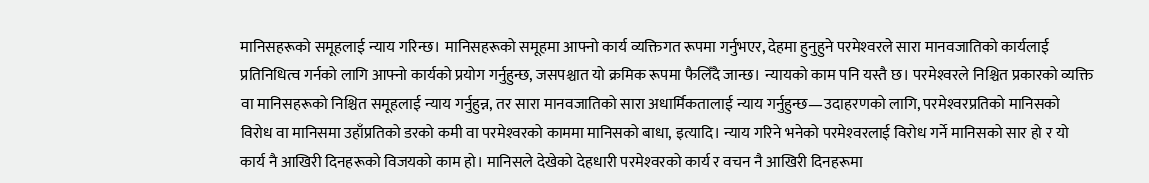मानिसहरूको समूहलाई न्याय गरिन्छ। मानिसहरूको समूहमा आफ्नो कार्य व्यक्तिगत रूपमा गर्नुभएर, देहमा हुनुहुने परमेश्‍वरले सारा मानवजातिको कार्यलाई प्रतिनिधित्व गर्नको लागि आफ्नो कार्यको प्रयोग गर्नुहुन्छ, जसपश्चात यो क्रमिक रूपमा फैलिँदै जान्छ। न्यायको काम पनि यस्तै छ। परमेश्‍वरले निश्चित प्रकारको व्यक्ति वा मानिसहरूको निश्चित समूहलाई न्याय गर्नुहुन्न, तर सारा मानवजातिको सारा अधार्मिकतालाई न्याय गर्नुहुन्छ—उदाहरणको लागि, परमेश्‍वरप्रतिको मानिसको विरोध वा मानिसमा उहाँप्रतिको डरको कमी वा परमेश्‍वरको काममा मानिसको बाधा, इत्यादि। न्याय गरिने भनेको परमेश्‍वरलाई विरोध गर्ने मानिसको सार हो र यो कार्य नै आखिरी दिनहरूको विजयको काम हो। मानिसले देखेको देहधारी परमेश्‍वरको कार्य र वचन नै आखिरी दिनहरूमा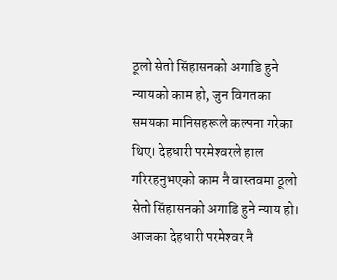ठूलो सेतो सिंहासनको अगाडि हुने न्यायको काम हो, जुन विगतका समयका मानिसहरूले कल्‍पना गरेका थिए। देहधारी परमेश्‍वरले हाल गरिरहनुभएको काम नै वास्तवमा ठूलो सेतो सिंहासनको अगाडि हुने न्याय हो। आजका देहधारी परमेश्‍वर नै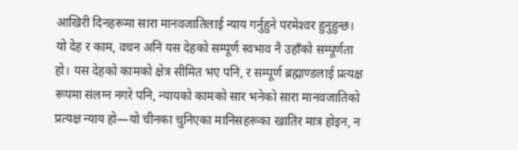आखिरी दिनहरूमा सारा मानवजातिलाई न्याय गर्नुहुने परमेश्‍वर हुनुहुन्छ। यो देह र काम, वचन अनि यस देहको सम्पूर्ण स्वभाव नै उहाँको सम्पूर्णता हो। यस देहको कामको क्षेत्र सीमित भए पनि, र सम्पूर्ण ब्रह्माण्डलाई प्रत्यक्ष रूपमा संलग्न नगरे पनि, न्यायको कामको सार भनेको सारा मानवजातिको प्रत्यक्ष न्याय हो—यो चीनका चुनिएका मानिसहरूका खातिर मात्र होइन, न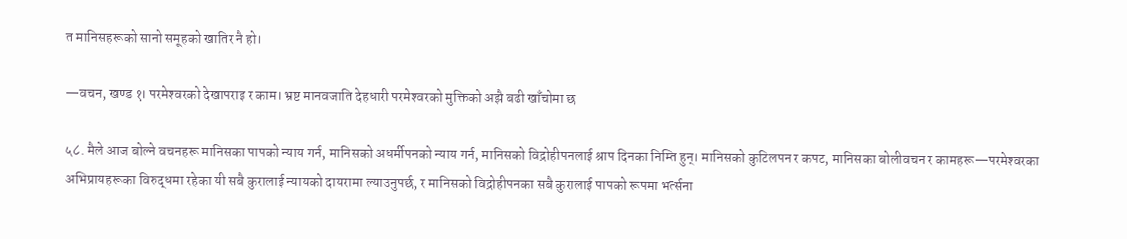त मानिसहरूको सानो समूहको खातिर नै हो।

—वचन, खण्ड १। परमेश्‍वरको देखापराइ र काम। भ्रष्ट मानवजाति देहधारी परमेश्‍वरको मुक्तिको अझै बढी खाँचोमा छ

५८. मैले आज बोल्ने वचनहरू मानिसका पापको न्याय गर्न, मानिसको अधर्मीपनको न्याय गर्न, मानिसको विद्रोहीपनलाई श्राप दिनका निम्ति हुन्। मानिसको कुटिलपन र कपट, मानिसका बोलीवचन र कामहरू—परमेश्‍वरका अभिप्रायहरूका विरुद्धमा रहेका यी सबै कुरालाई न्यायको दायरामा ल्याउनुपर्छ, र मानिसको विद्रोहीपनका सबै कुरालाई पापको रूपमा भर्त्सना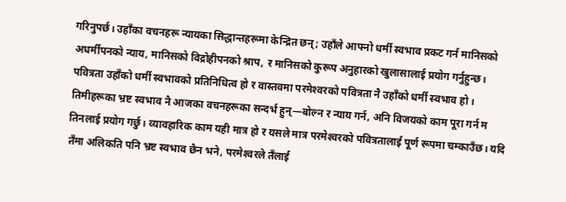गरिनुपर्छ। उहाँका वचनहरू न्यायका सिद्धान्तहरूमा केन्द्रित छन्; उहाँले आफ्नो धर्मी स्वभाव प्रकट गर्न मानिसको अधर्मीपनको न्याय, मानिसको विद्रोहीपनको श्राप, र मानिसको कुरूप अनुहारको खुलासालाई प्रयोग गर्नुहुन्छ। पवित्रता उहाँको धर्मी स्वभावको प्रतिनिधित्व हो र वास्तवमा परमेश्‍वरको पवित्रता नै उहाँको धर्मी स्वभाव हो। तिमीहरूका भ्रष्ट स्वभाव नै आजका वचनहरूका सन्दर्भ हुन्—बोल्‍न र न्याय गर्न, अनि विजयको काम पूरा गर्न म तिनलाई प्रयोग गर्छु। व्यावहारिक काम यही मात्र हो र यसले मात्र परमेश्‍वरको पवित्रतालाई पूर्ण रूपमा चम्काउँछ। यदि तँमा अलिकति पनि भ्रष्ट स्वभाव छैन भने, परमेश्‍वरले तँलाई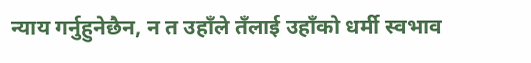न्याय गर्नुहुनेछैन, न त उहाँले तँलाई उहाँको धर्मी स्वभाव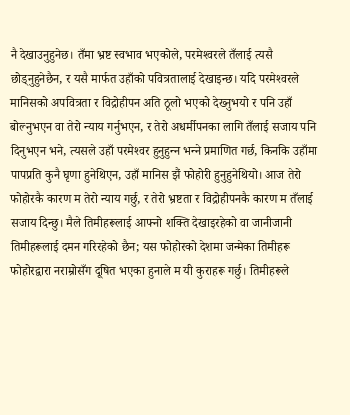नै देखाउनुहुनेछ। तँमा भ्रष्ट स्वभाव भएकोले, परमेश्‍वरले तँलाई त्यसै छोड्नुहुनेछैन, र यसै मार्फत उहाँको पवित्रतालाई देखाइन्छ। यदि परमेश्‍वरले मानिसको अपवित्रता र विद्रोहीपन अति ठूलो भएको देख्‍नुभयो र पनि उहाँ बोल्नुभएन वा तेरो न्याय गर्नुभएन, र तेरो अधर्मीपनका लागि तँलाई सजाय पनि दिनुभएन भने, त्यसले उहाँ परमेश्‍वर हुनुहुन्‍न भन्‍ने प्रमाणित गर्छ, किनकि उहाँमा पापप्रति कुनै घृणा हुनेथिएन, उहाँ मानिस झैं फोहोरी हुनुहुनेथियो। आज तेरो फोहोरकै कारण म तेरो न्याय गर्छु, र तेरो भ्रष्टता र विद्रोहीपनकै कारण म तँलाई सजाय दिन्छु। मैले तिमीहरूलाई आफ्नो शक्ति देखाइरहेको वा जानीजानी तिमीहरूलाई दमन गरिरहेको छैन; यस फोहोरको देशमा जन्मेका तिमीहरू फोहोरद्वारा नराम्रोसँग दूषित भएका हुनाले म यी कुराहरू गर्छु। तिमीहरूले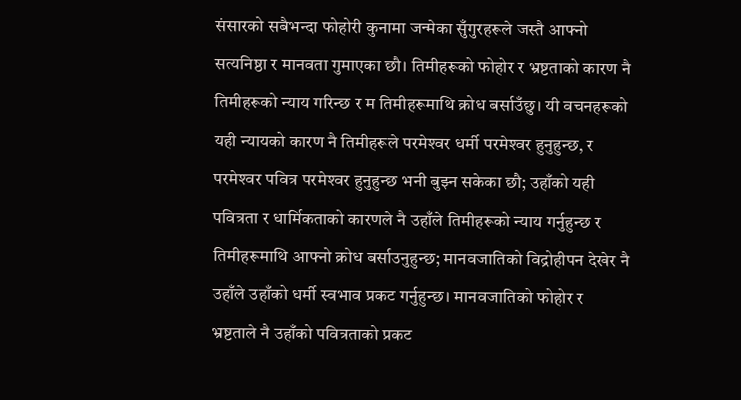संसारको सबैभन्दा फोहोरी कुनामा जन्मेका सुँगुरहरूले जस्तै आफ्नो सत्यनिष्ठा र मानवता गुमाएका छौ। तिमीहरूको फोहोर र भ्रष्टताको कारण नै तिमीहरूको न्याय गरिन्छ र म तिमीहरूमाथि क्रोध बर्साउँछु। यी वचनहरूको यही न्यायको कारण नै तिमीहरूले परमेश्‍वर धर्मी परमेश्‍वर हुनुहुन्छ, र परमेश्‍वर पवित्र परमेश्‍वर हुनुहुन्छ भनी बुझ्न सकेका छौ; उहाँको यही पवित्रता र धार्मिकताको कारणले नै उहाँले तिमीहरूको न्याय गर्नुहुन्छ र तिमीहरूमाथि आफ्नो क्रोध बर्साउनुहुन्छ; मानवजातिको विद्रोहीपन देखेर नै उहाँले उहाँको धर्मी स्वभाव प्रकट गर्नुहुन्छ। मानवजातिको फोहोर र भ्रष्टताले नै उहाँको पवित्रताको प्रकट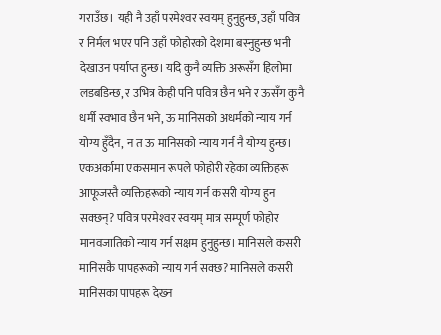गराउँछ। यही नै उहाँ परमेश्‍वर स्वयम् हुनुहुन्छ, उहाँ पवित्र र निर्मल भएर पनि उहाँ फोहोरको देशमा बस्‍नुहुन्छ भनी देखाउन पर्याप्त हुन्छ। यदि कुनै व्यक्ति अरूसँग हिलोमा लडबडिन्छ, र उभित्र केही पनि पवित्र छैन भने र ऊसँग कुनै धर्मी स्वभाव छैन भने, ऊ मानिसको अधर्मको न्याय गर्न योग्य हुँदैन, न त ऊ मानिसको न्याय गर्न नै योग्य हुन्छ। एकअर्कामा एकसमान रूपले फोहोरी रहेका व्यक्तिहरू आफूजस्तै व्यक्तिहरूको न्याय गर्न कसरी योग्य हुन सक्छन्? पवित्र परमेश्‍वर स्वयम् मात्र सम्पूर्ण फोहोर मानवजातिको न्याय गर्न सक्षम हुनुहुन्छ। मानिसले कसरी मानिसकै पापहरूको न्याय गर्न सक्छ? मानिसले कसरी मानिसका पापहरू देख्‍न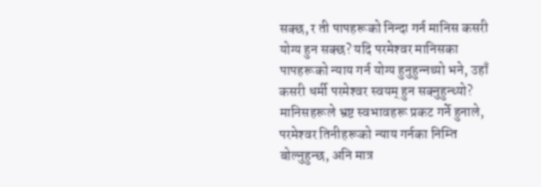सक्छ, र ती पापहरूको निन्दा गर्न मानिस कसरी योग्य हुन सक्छ? यदि परमेश्‍वर मानिसका पापहरूको न्याय गर्न योग्य हुनुहुन्‍नथ्यो भने, उहाँ कसरी धर्मी परमेश्‍वर स्वयम्‌ हुन सक्‍नुहुन्थ्यो? मानिसहरूले भ्रष्ट स्वभावहरू प्रकट गर्ने हुनाले, परमेश्‍वर तिनीहरूको न्याय गर्नका निम्ति बोल्नुहुन्छ, अनि मात्र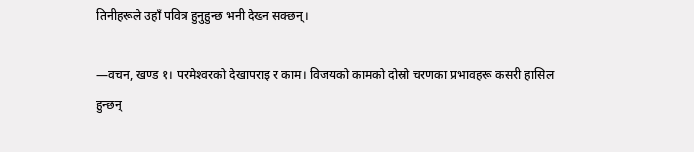तिनीहरूले उहाँ पवित्र हुनुहुन्छ भनी देख्‍न सक्छन्।

—वचन, खण्ड १। परमेश्‍वरको देखापराइ र काम। विजयको कामको दोस्रो चरणका प्रभावहरू कसरी हासिल हुन्छन्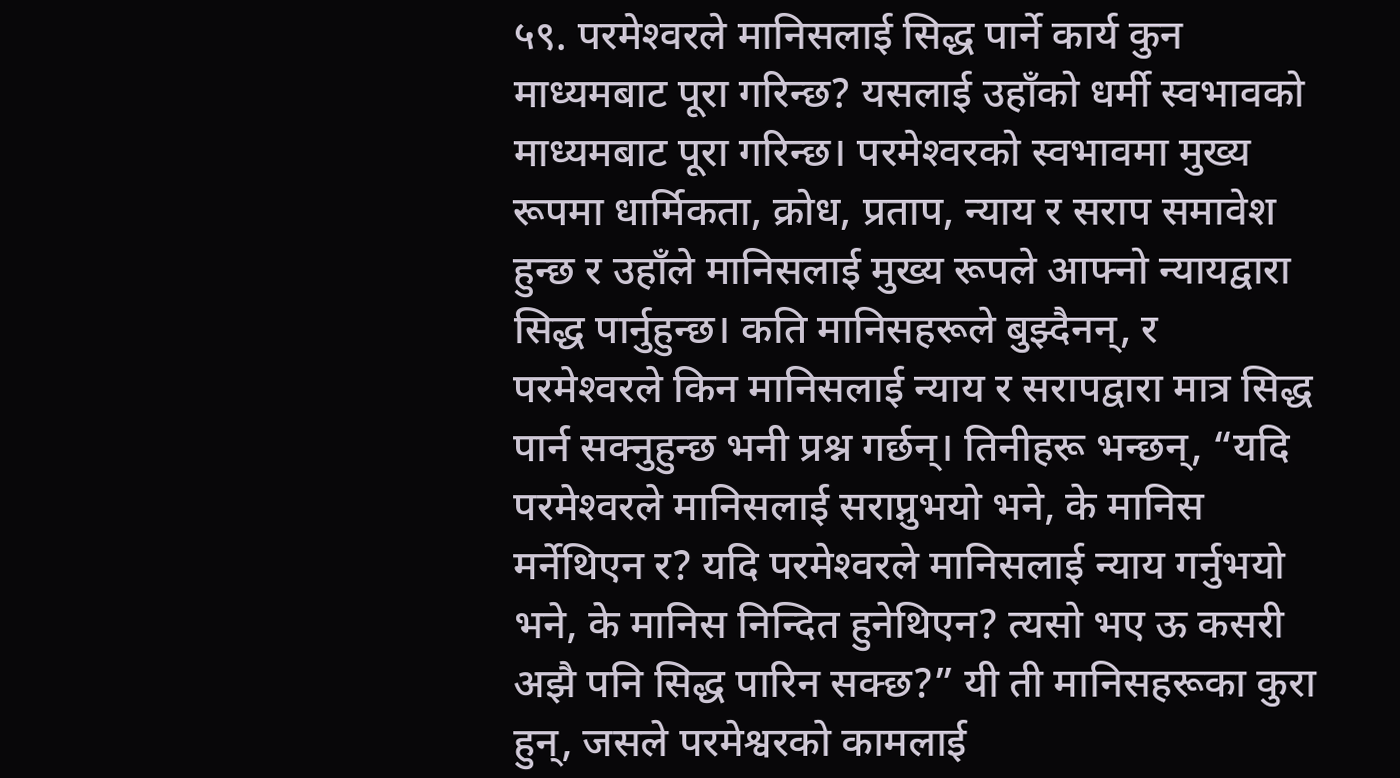५९. परमेश्‍वरले मानिसलाई सिद्ध पार्ने कार्य कुन माध्यमबाट पूरा गरिन्छ? यसलाई उहाँको धर्मी स्वभावको माध्यमबाट पूरा गरिन्छ। परमेश्‍वरको स्वभावमा मुख्य रूपमा धार्मिकता, क्रोध, प्रताप, न्याय र सराप समावेश हुन्छ र उहाँले मानिसलाई मुख्य रूपले आफ्नो न्यायद्वारा सिद्ध पार्नुहुन्छ। कति मानिसहरूले बुझ्दैनन्, र परमेश्‍वरले किन मानिसलाई न्याय र सरापद्वारा मात्र सिद्ध पार्न सक्‍नुहुन्छ भनी प्रश्न गर्छन्। तिनीहरू भन्छन्, “यदि परमेश्‍वरले मानिसलाई सराप्नुभयो भने, के मानिस मर्नेथिएन र? यदि परमेश्‍वरले मानिसलाई न्याय गर्नुभयो भने, के मानिस निन्दित हुनेथिएन? त्यसो भए ऊ कसरी अझै पनि सिद्ध पारिन सक्छ?” यी ती मानिसहरूका कुरा हुन्, जसले परमेश्वरको कामलाई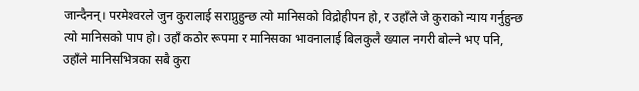जान्दैनन्। परमेश्‍वरले जुन कुरालाई सराप्नुहुन्छ त्यो मानिसको विद्रोहीपन हो, र उहाँले जे कुराको न्याय गर्नुहुन्छ त्यो मानिसको पाप हो। उहाँ कठोर रूपमा र मानिसका भावनालाई बिलकुलै ख्याल नगरी बोल्ने भए पनि, उहाँले मानिसभित्रका सबै कुरा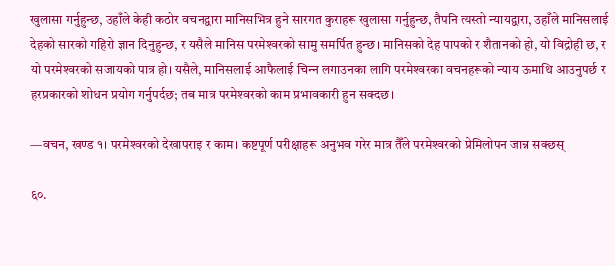खुलासा गर्नुहुन्छ, उहाँले केही कठोर वचनद्वारा मानिसभित्र हुने सारगत कुराहरू खुलासा गर्नुहुन्छ, तैपनि त्यस्तो न्यायद्वारा, उहाँले मानिसलाई देहको सारको गहिरो ज्ञान दिनुहुन्छ, र यसैले मानिस परमेश्‍वरको सामु समर्पित हुन्छ। मानिसको देह पापको र शैतानको हो, यो विद्रोही छ, र यो परमेश्‍वरको सजायको पात्र हो। यसैले, मानिसलाई आफैलाई चिन्‍न लगाउनका लागि परमेश्‍वरका वचनहरूको न्याय ऊमाथि आउनुपर्छ र हरप्रकारको शोधन प्रयोग गर्नुपर्दछ; तब मात्र परमेश्‍वरको काम प्रभावकारी हुन सक्दछ।

—वचन, खण्ड १। परमेश्‍वरको देखापराइ र काम। कष्टपूर्ण परीक्षाहरू अनुभव गरेर मात्र तैँले परमेश्‍वरको प्रेमिलोपन जान्न सक्छस्

६०.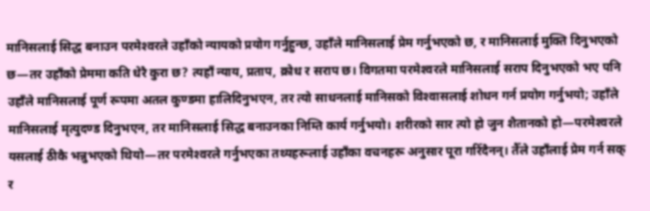मानिसलाई सिद्ध बनाउन परमेश्‍वरले उहाँको न्यायको प्रयोग गर्नुहुन्छ, उहाँले मानिसलाई प्रेम गर्नुभएको छ, र मानिसलाई मुक्ति दिनुभएको छ—तर उहाँको प्रेममा कति धेरै कुरा छ? त्यहाँ न्याय, प्रताप, क्रोध र सराप छ। विगतमा परमेश्‍वरले मानिसलाई सराप दिनुभएको भए पनि उहाँले मानिसलाई पूर्ण रूपमा अतल कुण्डमा हालिदिनुभएन, तर त्यो साधनलाई मानिसको विश्‍वासलाई शोधन गर्न प्रयोग गर्नुभयो; उहाँले मानिसलाई मृत्युदण्ड दिनुभएन, तर मानिसलाई सिद्ध बनाउनका निम्ति कार्य गर्नुभयो। शरीरको सार त्यो हो जुन शैतानको हो—परमेश्‍वरले यसलाई ठीकै भन्नुभएको थियो—तर परमेश्‍वरले गर्नुभएका तथ्यहरूलाई उहाँका वचनहरू अनुसार पूरा गरिँदैनन्। तैँले उहाँलाई प्रेम गर्न सक् र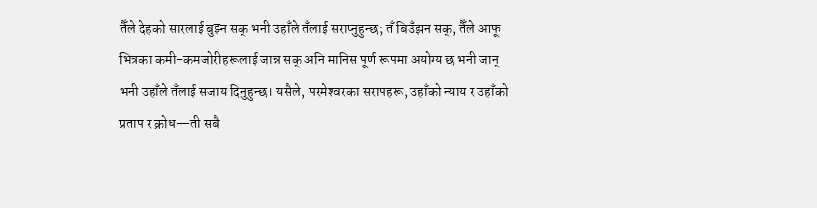तैँले देहको सारलाई बुझ्न सक् भनी उहाँले तँलाई सराप्नुहुन्छ; तँ बिउँझन सक्, तैँले आफू भित्रका कमी-कमजोरीहरूलाई जान्न सक् अनि मानिस पूर्ण रूपमा अयोग्य छ भनी जान् भनी उहाँले तँलाई सजाय दिनुहुन्छ। यसैले, परमेश्‍वरका सरापहरू, उहाँको न्याय र उहाँको प्रताप र क्रोध—ती सबै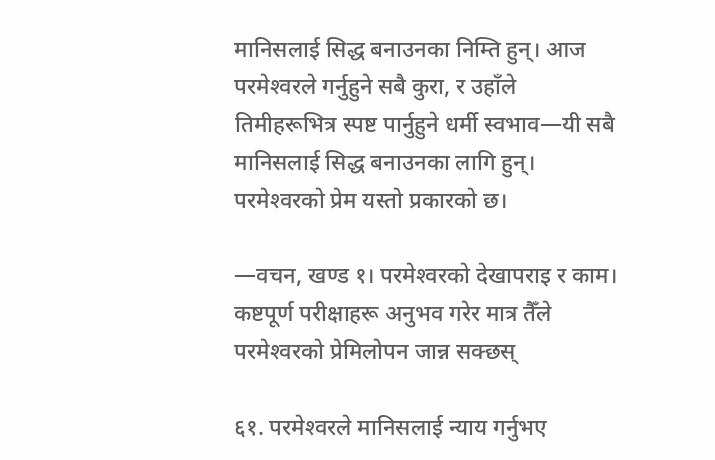मानिसलाई सिद्ध बनाउनका निम्ति हुन्। आज परमेश्‍वरले गर्नुहुने सबै कुरा, र उहाँले तिमीहरूभित्र स्पष्ट पार्नुहुने धर्मी स्वभाव—यी सबै मानिसलाई सिद्ध बनाउनका लागि हुन्। परमेश्‍वरको प्रेम यस्तो प्रकारको छ।

—वचन, खण्ड १। परमेश्‍वरको देखापराइ र काम। कष्टपूर्ण परीक्षाहरू अनुभव गरेर मात्र तैँले परमेश्‍वरको प्रेमिलोपन जान्न सक्छस्

६१. परमेश्‍वरले मानिसलाई न्याय गर्नुभए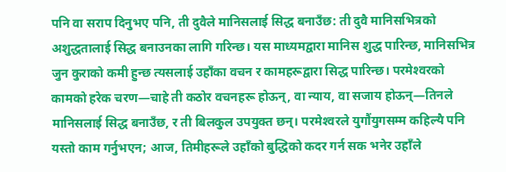पनि वा सराप दिनुभए पनि, ती दुवैले मानिसलाई सिद्ध बनाउँछ: ती दुवै मानिसभित्रको अशुद्धतालाई सिद्ध बनाउनका लागि गरिन्छ। यस माध्यमद्वारा मानिस शुद्ध पारिन्छ, मानिसभित्र जुन कुराको कमी हुन्छ त्यसलाई उहाँका वचन र कामहरूद्वारा सिद्ध पारिन्छ। परमेश्‍वरको कामको हरेक चरण—चाहे ती कठोर वचनहरू होऊन्, वा न्याय, वा सजाय होऊन्—तिनले मानिसलाई सिद्ध बनाउँछ, र ती बिलकुल उपयुक्त छन्। परमेश्‍वरले युगौंयुगसम्म कहिल्यै पनि यस्तो काम गर्नुभएन; आज, तिमीहरूले उहाँको बुद्धिको कदर गर्न सक भनेर उहाँले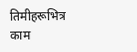तिमीहरूभित्र काम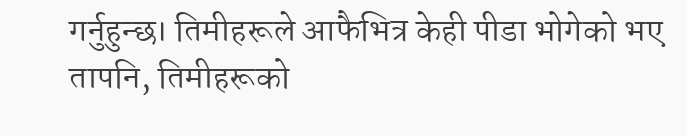गर्नुहुन्छ। तिमीहरूले आफैभित्र केही पीडा भोगेको भए तापनि, तिमीहरूको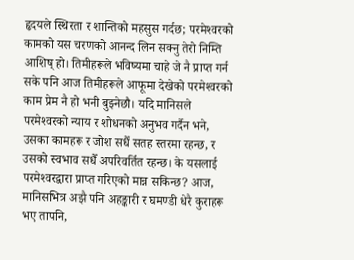हृदयले स्थिरता र शान्तिको महसुस गर्दछ; परमेश्‍वरको कामको यस चरणको आनन्द लिन सक्नु तेरो निम्ति आशिष् हो। तिमीहरूले भविष्यमा चाहे जे नै प्राप्त गर्न सके पनि आज तिमीहरूले आफूमा देखेको परमेश्‍वरको काम प्रेम नै हो भनी बुझ्नेछौ। यदि मानिसले परमेश्‍वरको न्याय र शोधनको अनुभव गर्दैन भने, उसका कामहरू र जोश सधैँ सतह स्तरमा रहन्छ, र उसको स्वभाव सधैँ अपरिवर्तित रहन्छ। के यसलाई परमेश्‍वरद्वारा प्राप्त गरिएको मान्न सकिन्छ? आज, मानिसभित्र अझै पनि अहङ्कारी र घमण्डी धेरै कुराहरू भए तापनि,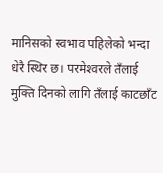मानिसको स्वभाव पहिलेको भन्दा धेरै स्थिर छ। परमेश्‍वरले तँलाई मुक्ति दिनको लागि तँलाई काटछाँट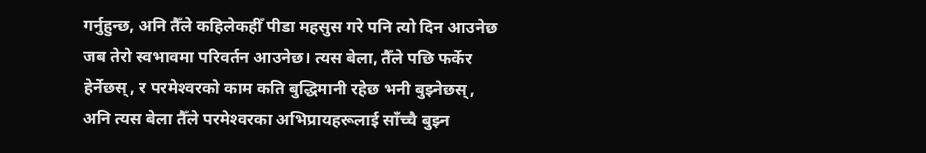गर्नुहुन्छ, अनि तैँले कहिलेकहीँ पीडा महसुस गरे पनि त्यो दिन आउनेछ जब तेरो स्वभावमा परिवर्तन आउनेछ। त्यस बेला, तैँले पछि फर्केर हेर्नेछस्, र परमेश्‍वरको काम कति बुद्धिमानी रहेछ भनी बुझ्नेछस्, अनि त्यस बेला तैँले परमेश्‍वरका अभिप्रायहरूलाई साँच्चै बुझ्न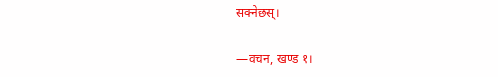सक्नेछस्।

—वचन, खण्ड १।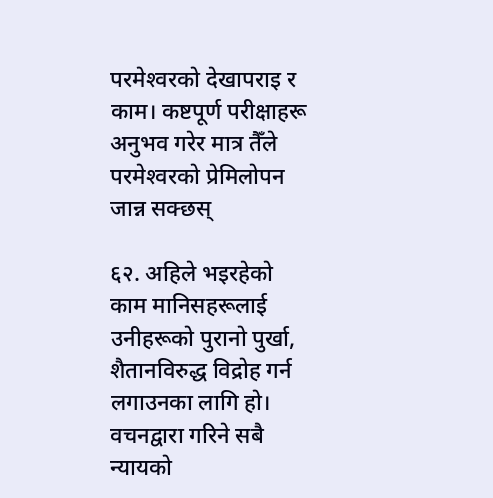परमेश्‍वरको देखापराइ र काम। कष्टपूर्ण परीक्षाहरू अनुभव गरेर मात्र तैँले परमेश्‍वरको प्रेमिलोपन जान्न सक्छस्

६२. अहिले भइरहेको काम मानिसहरूलाई उनीहरूको पुरानो पुर्खा, शैतानविरुद्ध विद्रोह गर्न लगाउनका लागि हो। वचनद्वारा गरिने सबै न्यायको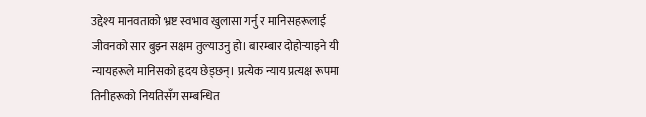उद्देश्य मानवताको भ्रष्ट स्वभाव खुलासा गर्नु र मानिसहरूलाई जीवनको सार बुझ्‍न सक्षम तुल्याउनु हो। बारम्बार दोहोर्‍याइने यी न्यायहरूले मानिसको हृदय छेड्छन्। प्रत्येक न्याय प्रत्यक्ष रूपमा तिनीहरूको नियतिसँग सम्बन्धित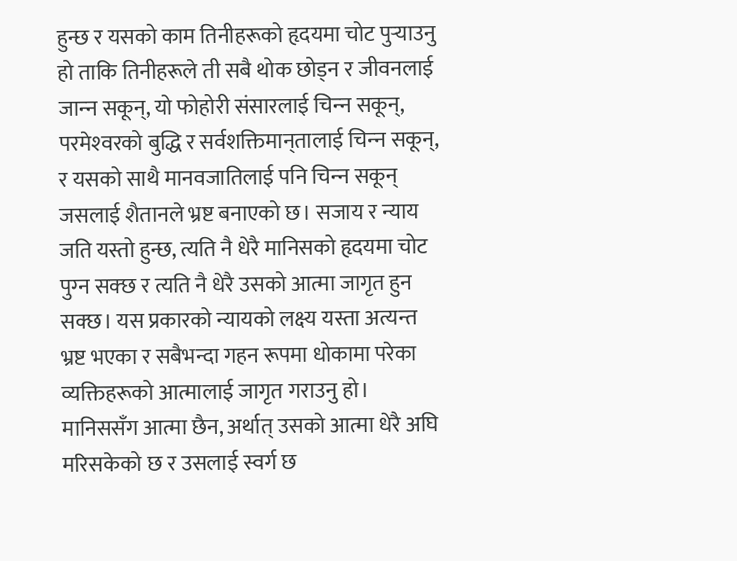हुन्छ र यसको काम तिनीहरूको हृदयमा चोट पुर्‍याउनु हो ताकि तिनीहरूले ती सबै थोक छोड्न र जीवनलाई जान्‍न सकून्, यो फोहोरी संसारलाई चिन्‍न सकून्, परमेश्‍वरको बुद्धि र सर्वशक्तिमान्‌तालाई चिन्‍न सकून्, र यसको साथै मानवजातिलाई पनि चिन्‍न सकून् जसलाई शैतानले भ्रष्ट बनाएको छ। सजाय र न्याय जति यस्तो हुन्छ, त्यति नै धेरै मानिसको हृदयमा चोट पुग्‍न सक्छ र त्यति नै धेरै उसको आत्मा जागृत हुन सक्छ। यस प्रकारको न्यायको लक्ष्य यस्ता अत्यन्त भ्रष्ट भएका र सबैभन्दा गहन रूपमा धोकामा परेका व्यक्तिहरूको आत्मालाई जागृत गराउनु हो। मानिससँग आत्मा छैन, अर्थात् उसको आत्मा धेरै अघि मरिसकेको छ र उसलाई स्वर्ग छ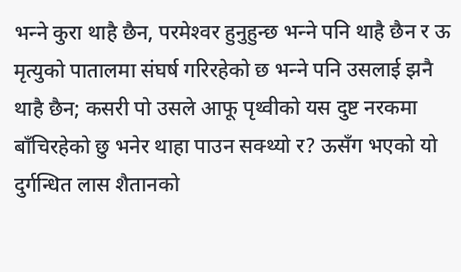भन्‍ने कुरा थाहै छैन, परमेश्‍वर हुनुहुन्छ भन्‍ने पनि थाहै छैन र ऊ मृत्युको पातालमा संघर्ष गरिरहेको छ भन्‍ने पनि उसलाई झनै थाहै छैन; कसरी पो उसले आफू पृथ्वीको यस दुष्ट नरकमा बाँचिरहेको छु भनेर थाहा पाउन सक्थ्यो र? ऊसँग भएको यो दुर्गन्धित लास शैतानको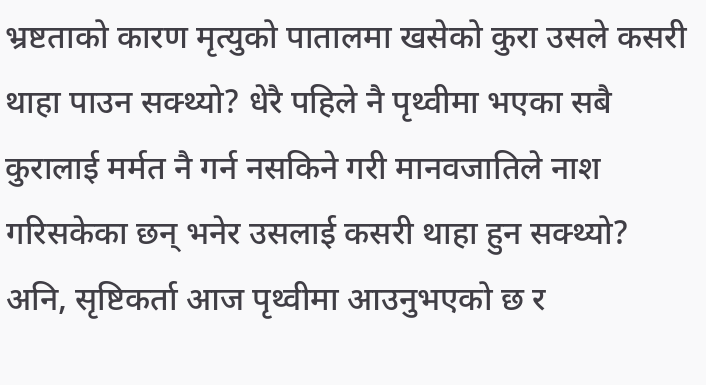भ्रष्टताको कारण मृत्युको पातालमा खसेको कुरा उसले कसरी थाहा पाउन सक्थ्यो? धेरै पहिले नै पृथ्वीमा भएका सबै कुरालाई मर्मत नै गर्न नसकिने गरी मानवजातिले नाश गरिसकेका छन् भनेर उसलाई कसरी थाहा हुन सक्थ्यो? अनि, सृष्टिकर्ता आज पृथ्वीमा आउनुभएको छ र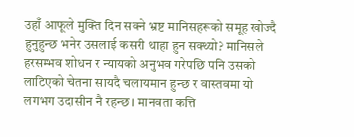उहाँ आफूले मुक्ति दिन सक्‍ने भ्रष्ट मानिसहरूको समूह खोज्दै हुनुहुन्छ भनेर उसलाई कसरी थाहा हुन सक्थ्यो? मानिसले हरसम्‍भव शोधन र न्यायको अनुभव गरेपछि पनि उसको लाटिएको चेतना सायदै चलायमान हुन्छ र वास्तवमा यो लगभग उदासीन नै रहन्छ। मानवता कत्ति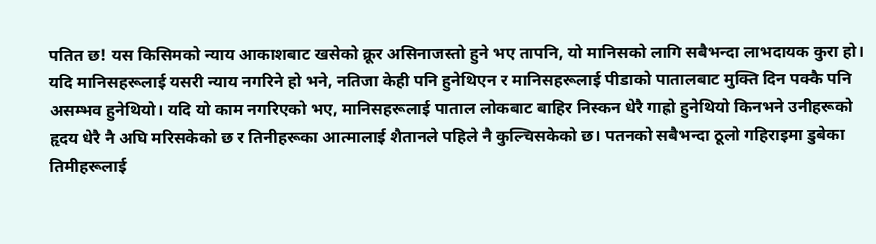पतित छ! यस किसिमको न्याय आकाशबाट खसेको क्रूर असिनाजस्तो हुने भए तापनि, यो मानिसको लागि सबैभन्दा लाभदायक कुरा हो। यदि मानिसहरूलाई यसरी न्याय नगरिने हो भने, नतिजा केही पनि हुनेथिएन र मानिसहरूलाई पीडाको पातालबाट मुक्ति दिन पक्‍कै पनि असम्भव हुनेथियो। यदि यो काम नगरिएको भए, मानिसहरूलाई पाताल लोकबाट बाहिर निस्कन धेरै गाह्रो हुनेथियो किनभने उनीहरूको हृदय धेरै नै अघि मरिसकेको छ र तिनीहरूका आत्मालाई शैतानले पहिले नै कुल्चिसकेको छ। पतनको सबैभन्दा ठूलो गहिराइमा डुबेका तिमीहरूलाई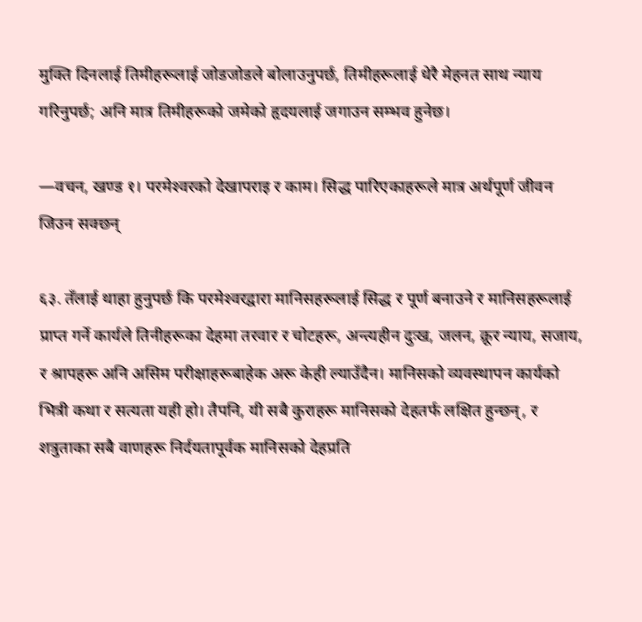मुक्ति दिनलाई तिमीहरूलाई जोडजोडले बोलाउनुपर्छ, तिमीहरूलाई धेरै मेहनत साथ न्याय गरिनुपर्छ; अनि मात्र तिमीहरूको जमेको हृदयलाई जगाउन सम्भव हुनेछ।

—वचन, खण्ड १। परमेश्‍वरको देखापराइ र काम। सिद्ध पारिएकाहरूले मात्र अर्थपूर्ण जीवन जिउन सक्छन्

६३. तँलाई थाहा हुनुपर्छ कि परमेश्‍वरद्वारा मानिसहरूलाई सिद्ध र पूर्ण बनाउने र मानिसहरूलाई प्राप्त गर्ने कार्यले तिनीहरूका देहमा तरवार र चोटहरू, अन्त्यहीन दुःख, जलन, क्रूर न्याय, सजाय, र श्रापहरू अनि असिम परीक्षाहरूबाहेक अरू केही ल्याउँदैन। मानिसको व्यवस्थापन कार्यको भित्री कथा र सत्यता यही हो। तैपनि, यी सबै कुराहरू मानिसको देहतर्फ लक्षित हुन्छन्, र शत्रुताका सबै वाणहरू निर्दयतापूर्वक मानिसको देहप्रति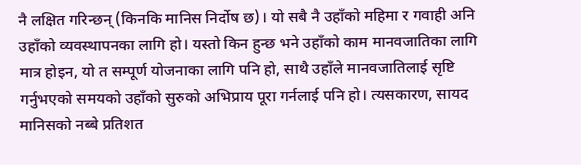नै लक्षित गरिन्छन् (किनकि मानिस निर्दोष छ)। यो सबै नै उहाँको महिमा र गवाही अनि उहाँको व्यवस्थापनका लागि हो। यस्तो किन हुन्छ भने उहाँको काम मानवजातिका लागि मात्र होइन, यो त सम्पूर्ण योजनाका लागि पनि हो, साथै उहाँले मानवजातिलाई सृष्टि गर्नुभएको समयको उहाँको सुरुको अभिप्राय पूरा गर्नलाई पनि हो। त्यसकारण, सायद मानिसको नब्बे प्रतिशत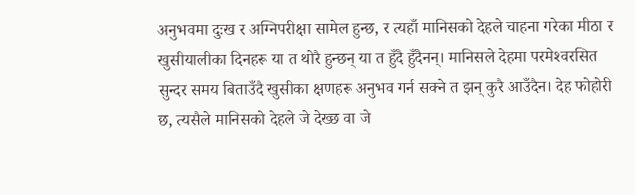अनुभवमा दुःख र अग्‍निपरीक्षा सामेल हुन्छ, र त्यहाँ मानिसको देहले चाहना गरेका मीठा र खुसीयालीका दिनहरू या त थोरै हुन्छन् या त हुँदै हुँदैनन्। मानिसले देहमा परमेश्‍वरसित सुन्दर समय बिताउँदै खुसीका क्षणहरू अनुभव गर्न सक्‍ने त झन् कुरै आउँदैन। देह फोहोरी छ, त्यसैले मानिसको देहले जे देख्छ वा जे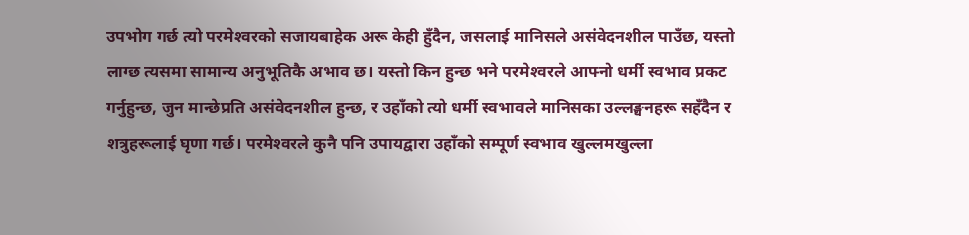उपभोग गर्छ त्यो परमेश्‍वरको सजायबाहेक अरू केही हुँदैन, जसलाई मानिसले असंवेदनशील पाउँछ, यस्तो लाग्छ त्यसमा सामान्य अनुभूतिकै अभाव छ। यस्तो किन हुन्छ भने परमेश्‍वरले आफ्नो धर्मी स्वभाव प्रकट गर्नुहुन्छ, जुन मान्छेप्रति असंवेदनशील हुन्छ, र उहाँको त्यो धर्मी स्वभावले मानिसका उल्लङ्घनहरू सहँदैन र शत्रुहरूलाई घृणा गर्छ। परमेश्‍वरले कुनै पनि उपायद्वारा उहाँको सम्पूर्ण स्वभाव खुल्लमखुल्ला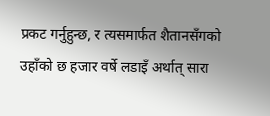प्रकट गर्नुहुन्छ, र त्यसमार्फत शैतानसँगको उहाँको छ हजार वर्षे लडाइँ अर्थात् सारा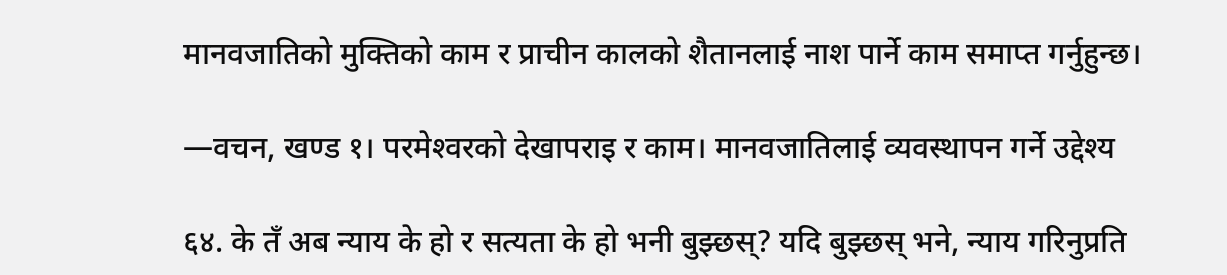मानवजातिको मुक्तिको काम र प्राचीन कालको शैतानलाई नाश पार्ने काम समाप्त गर्नुहुन्छ।

—वचन, खण्ड १। परमेश्‍वरको देखापराइ र काम। मानवजातिलाई व्यवस्थापन गर्ने उद्देश्य

६४. के तँ अब न्याय के हो र सत्यता के हो भनी बुझ्‍छस्? यदि बुझ्छस् भने, न्याय गरिनुप्रति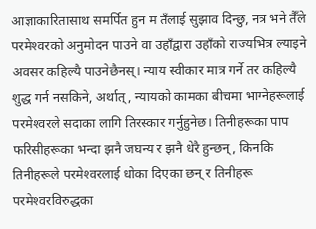आज्ञाकारितासाथ समर्पित हुन म तँलाई सुझाव दिन्छु, नत्र भने तैँले परमेश्‍वरको अनुमोदन पाउने वा उहाँद्वारा उहाँको राज्यभित्र ल्याइने अवसर कहिल्यै पाउनेछैनस्। न्याय स्वीकार मात्र गर्ने तर कहिल्यै शुद्ध गर्न नसकिने, अर्थात्, न्यायको कामका बीचमा भाग्नेहरूलाई परमेश्‍वरले सदाका लागि तिरस्कार गर्नुहुनेछ। तिनीहरूका पाप फरिसीहरूका भन्दा झनै जघन्य र झनै धेरै हुन्छन्, किनकि तिनीहरूले परमेश्‍वरलाई धोका दिएका छन् र तिनीहरू परमेश्‍वरविरुद्धका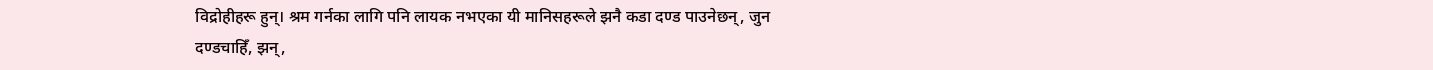विद्रोहीहरू हुन्। श्रम गर्नका लागि पनि लायक नभएका यी मानिसहरूले झनै कडा दण्ड पाउनेछन्, जुन दण्डचाहिँ, झन्,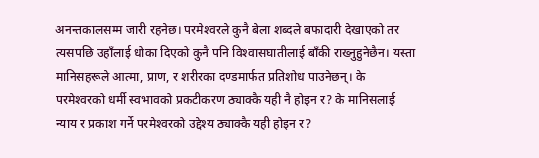अनन्तकालसम्म जारी रहनेछ। परमेश्‍वरले कुनै बेला शब्दले बफादारी देखाएको तर त्यसपछि उहाँलाई धोका दिएको कुनै पनि विश्‍वासघातीलाई बाँकी राख्नुहुनेछैन। यस्ता मानिसहरूले आत्मा, प्राण, र शरीरका दण्डमार्फत प्रतिशोध पाउनेछन्। के परमेश्‍वरको धर्मी स्वभावको प्रकटीकरण ठ्याक्कै यही नै होइन र? के मानिसलाई न्याय र प्रकाश गर्ने परमेश्‍वरको उद्देश्य ठ्याक्कै यही होइन र?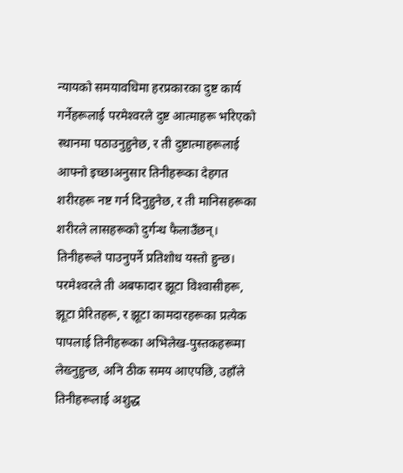न्यायको समयावधिमा हरप्रकारका दुष्ट कार्य गर्नेहरूलाई परमेश्‍वरले दुष्ट आत्माहरू भरिएको स्थानमा पठाउनुहुनेछ, र ती दुष्टात्माहरूलाई आफ्नो इच्छाअनुसार तिनीहरूका देहगत शरीरहरू नष्ट गर्न दिनुहुनेछ, र ती मानिसहरूका शरीरले लासहरूको दुर्गन्ध फैलाउँछन्। तिनीहरूले पाउनुपर्ने प्रतिशोध यस्तो हुन्छ। परमेश्‍वरले ती अबफादार झूटा विश्‍वासीहरू, झूटा प्रेरितहरू, र झूटा कामदारहरूका प्रत्येक पापलाई तिनीहरूका अभिलेख-पुस्तकहरूमा लेख्नुहुन्छ, अनि ठीक समय आएपछि, उहाँले तिनीहरूलाई अशुद्ध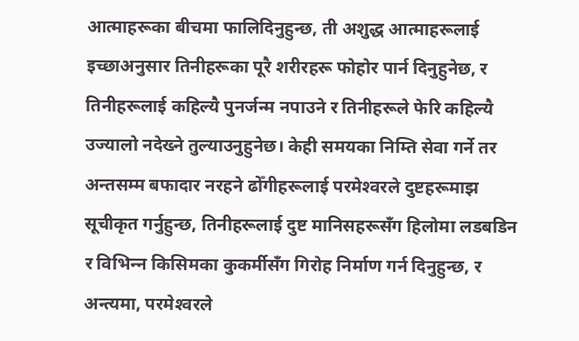आत्माहरूका बीचमा फालिदिनुहुन्छ, ती अशुद्ध आत्माहरूलाई इच्छाअनुसार तिनीहरूका पूरै शरीरहरू फोहोर पार्न दिनुहुनेछ, र तिनीहरूलाई कहिल्यै पुनर्जन्म नपाउने र तिनीहरूले फेरि कहिल्यै उज्यालो नदेख्ने तुल्याउनुहुनेछ। केही समयका निम्ति सेवा गर्ने तर अन्तसम्म बफादार नरहने ढोँगीहरूलाई परमेश्‍वरले दुष्टहरूमाझ सूचीकृत गर्नुहुन्छ, तिनीहरूलाई दुष्ट मानिसहरूसँग हिलोमा लडबडिन र विभिन्‍न किसिमका कुकर्मीसँग गिरोह निर्माण गर्न दिनुहुन्छ, र अन्त्यमा, परमेश्‍वरले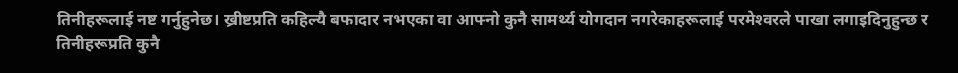तिनीहरूलाई नष्ट गर्नुहुनेछ। ख्रीष्टप्रति कहिल्यै बफादार नभएका वा आफ्नो कुनै सामर्थ्य योगदान नगरेकाहरूलाई परमेश्‍वरले पाखा लगाइदिनुहुन्छ र तिनीहरूप्रति कुनै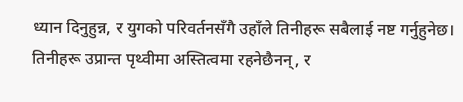ध्यान दिनुहुन्न, र युगको परिवर्तनसँगै उहाँले तिनीहरू सबैलाई नष्ट गर्नुहुनेछ। तिनीहरू उप्रान्त पृथ्वीमा अस्तित्वमा रहनेछैनन्, र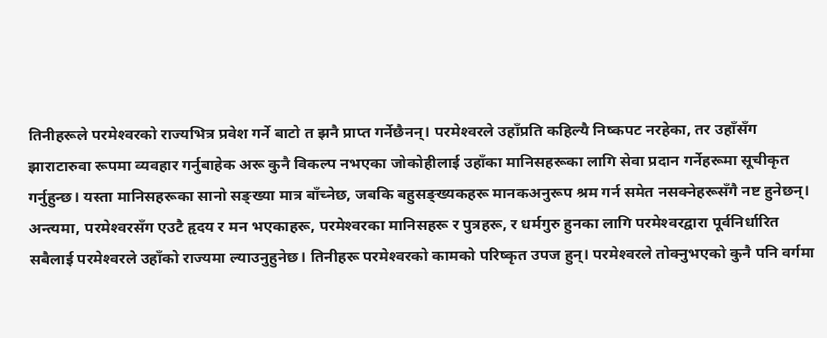तिनीहरूले परमेश्‍वरको राज्यभित्र प्रवेश गर्ने बाटो त झनै प्राप्त गर्नेछैनन्। परमेश्‍वरले उहाँप्रति कहिल्यै निष्कपट नरहेका, तर उहाँसँग झाराटारुवा रूपमा व्यवहार गर्नुबाहेक अरू कुनै विकल्प नभएका जोकोहीलाई उहाँका मानिसहरूका लागि सेवा प्रदान गर्नेहरूमा सूचीकृत गर्नुहुन्छ। यस्ता मानिसहरूका सानो सङ्ख्या मात्र बाँच्नेछ, जबकि बहुसङ्ख्यकहरू मानकअनुरूप श्रम गर्न समेत नसक्‍नेहरूसँगै नष्ट हुनेछन्। अन्त्यमा, परमेश्‍वरसँग एउटै हृदय र मन भएकाहरू, परमेश्‍वरका मानिसहरू र पुत्रहरू, र धर्मगुरु हुनका लागि परमेश्‍वरद्वारा पूर्वनिर्धारित सबैलाई परमेश्‍वरले उहाँको राज्यमा ल्याउनुहुनेछ। तिनीहरू परमेश्‍वरको कामको परिष्कृत उपज हुन्। परमेश्‍वरले तोक्नुभएको कुनै पनि वर्गमा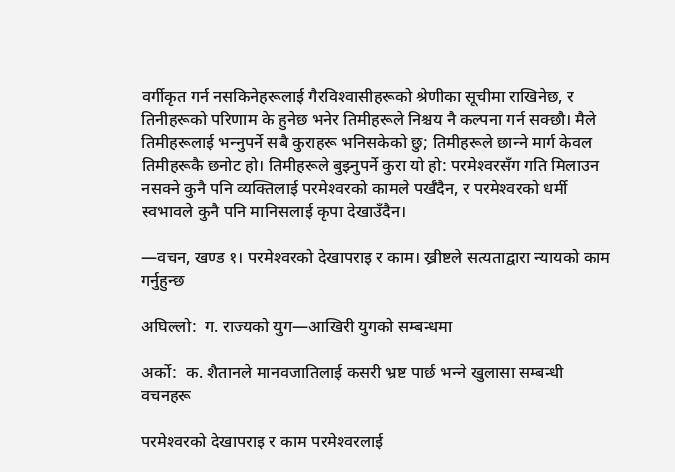वर्गीकृत गर्न नसकिनेहरूलाई गैरविश्‍वासीहरूको श्रेणीका सूचीमा राखिनेछ, र तिनीहरूको परिणाम के हुनेछ भनेर तिमीहरूले निश्चय नै कल्पना गर्न सक्छौ। मैले तिमीहरूलाई भन्‍नुपर्ने सबै कुराहरू भनिसकेको छु; तिमीहरूले छान्‍ने मार्ग केवल तिमीहरूकै छनोट हो। तिमीहरूले बुझ्नुपर्ने कुरा यो हो: परमेश्‍वरसँग गति मिलाउन नसक्ने कुनै पनि व्यक्तिलाई परमेश्‍वरको कामले पर्खँदैन, र परमेश्‍वरको धर्मी स्वभावले कुनै पनि मानिसलाई कृपा देखाउँदैन।

—वचन, खण्ड १। परमेश्‍वरको देखापराइ र काम। ख्रीष्टले सत्यताद्वारा न्यायको काम गर्नुहुन्छ

अघिल्लो:  ग. राज्यको युग—आखिरी युगको सम्बन्धमा

अर्को:  क. शैतानले मानवजातिलाई कसरी भ्रष्ट पार्छ भन्‍ने खुलासा सम्बन्धी वचनहरू

परमेश्‍वरको देखापराइ र काम परमेश्‍वरलाई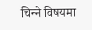चिन्‍ने विषयमा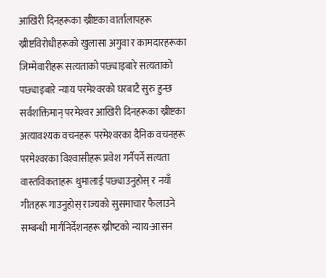आखिरी दिनहरूका ख्रीष्टका वार्तालापहरू ख्रीष्टविरोधीहरूको खुलासा अगुवा र कामदारहरूका जिम्‍मेवारीहरू सत्यताको पछ्याइबारे सत्यताको पछ्याइबारे न्याय परमेश्‍वरको घरबाटै सुरु हुन्छ सर्वशक्तिमान्‌ परमेश्‍वर आखिरी दिनहरूका ख्रीष्टका अत्यावश्यक वचनहरू परमेश्‍वरका दैनिक वचनहरू परमेश्‍वरका विश्‍वासीहरू प्रवेश गर्नैपर्ने सत्यता वास्तविकताहरू थुमालाई पछ्याउनुहोस् र नयाँ गीतहरू गाउनुहोस् राज्यको सुसमाचार फैलाउने सम्‍बन्धी मार्गनिर्देशनहरू ख्रीष्‍टको न्याय-आसन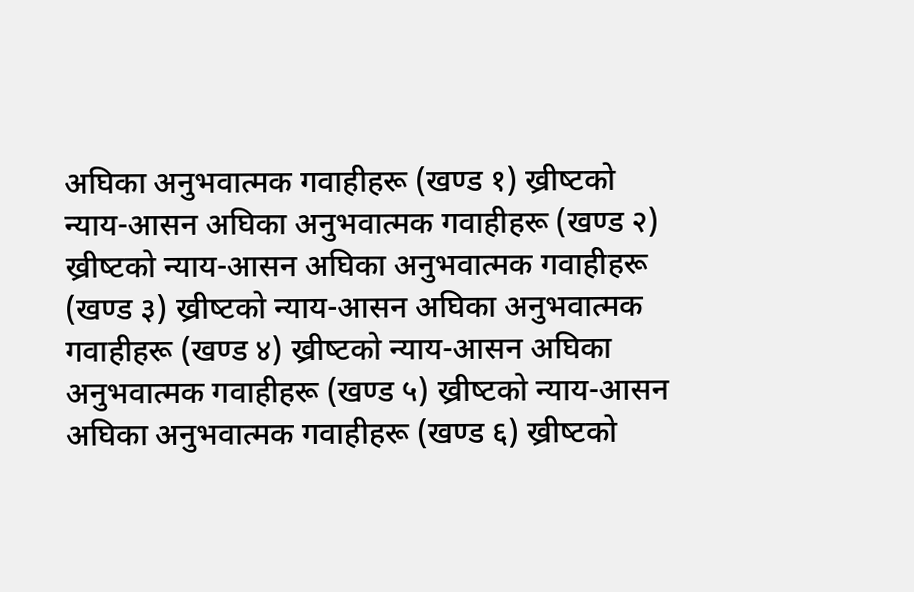अघिका अनुभवात्मक गवाहीहरू (खण्ड १) ख्रीष्‍टको न्याय-आसन अघिका अनुभवात्मक गवाहीहरू (खण्ड २) ख्रीष्‍टको न्याय-आसन अघिका अनुभवात्मक गवाहीहरू (खण्ड ३) ख्रीष्‍टको न्याय-आसन अघिका अनुभवात्मक गवाहीहरू (खण्ड ४) ख्रीष्‍टको न्याय-आसन अघिका अनुभवात्मक गवाहीहरू (खण्ड ५) ख्रीष्‍टको न्याय-आसन अघिका अनुभवात्मक गवाहीहरू (खण्ड ६) ख्रीष्‍टको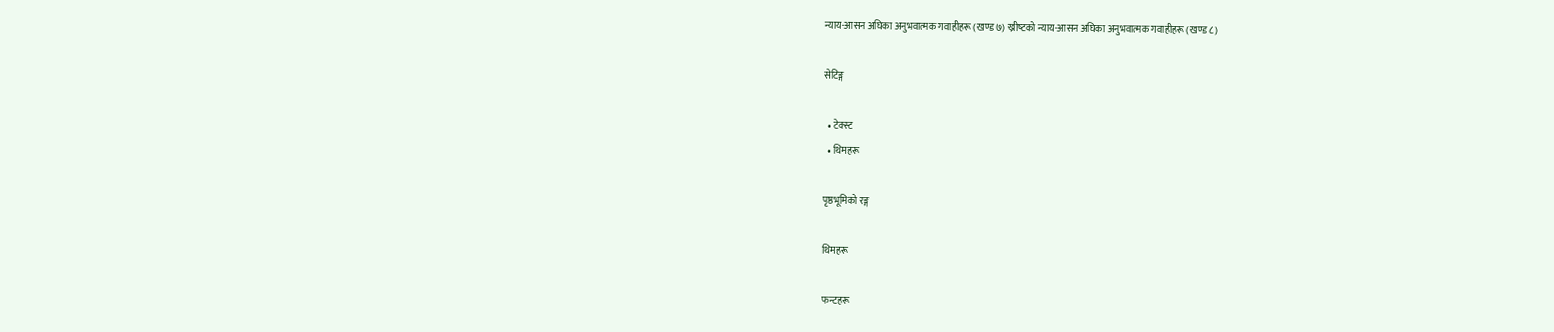न्याय-आसन अघिका अनुभवात्मक गवाहीहरू (खण्ड ७) ख्रीष्‍टको न्याय-आसन अघिका अनुभवात्मक गवाहीहरू (खण्ड ८)

सेटिङ्ग

  • टेक्स्ट
  • थिमहरू

पृष्ठभूमिको रङ्ग

थिमहरू

फन्टहरू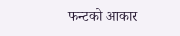फन्टको आकार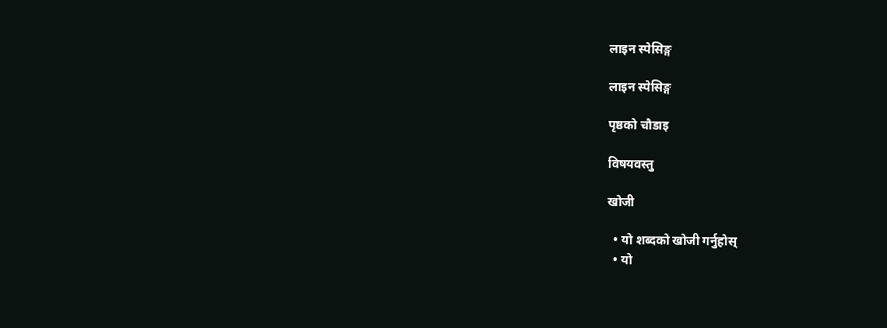लाइन स्पेसिङ्ग

लाइन स्पेसिङ्ग

पृष्ठको चौडाइ

विषयवस्तु

खोजी

  • यो शब्दको खोजी गर्नुहोस्
  • यो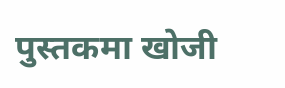पुस्तकमा खोजी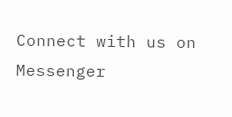Connect with us on Messenger